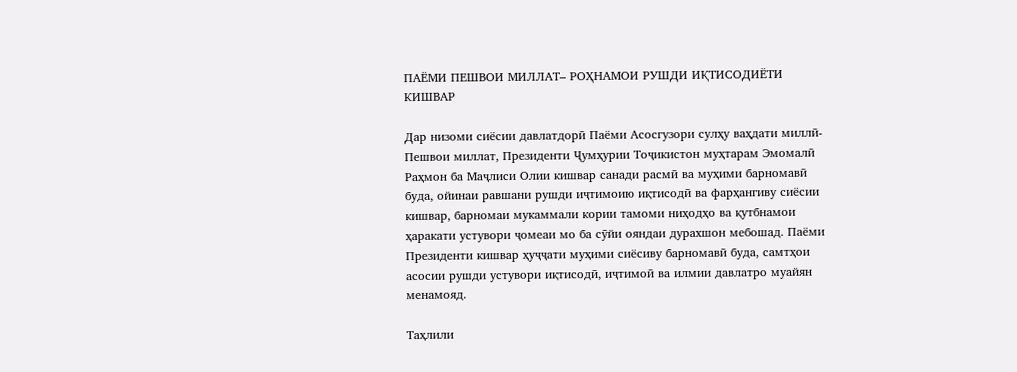ПАЁМИ ПЕШВОИ МИЛЛАТ– РОҲНАМОИ РУШДИ ИҚТИСОДИЁТИ КИШВАР

Дар низоми сиёсии давлатдорӣ Паёми Асосгузори сулҳу ваҳдати миллӣ-Пешвои миллат, Президенти Ҷумҳурии Тоҷикистон муҳтарам Эмомалӣ Раҳмон ба Маҷлиси Олии кишвар санади расмӣ ва муҳими барномавӣ буда, ойинаи равшани рушди иҷтимоию иқтисодӣ ва фарҳангиву сиёсии кишвар, барномаи мукаммали кории тамоми ниҳодҳо ва қутбнамои ҳаракати устувори ҷомеаи мо ба сӯйи ояндаи дурахшон мебошад. Паёми Президенти кишвар ҳуҷҷати муҳими сиёсиву барномавӣ буда, самтҳои асосии рушди устувори иқтисодӣ, иҷтимоӣ ва илмии давлатро муайян менамояд.

Таҳлили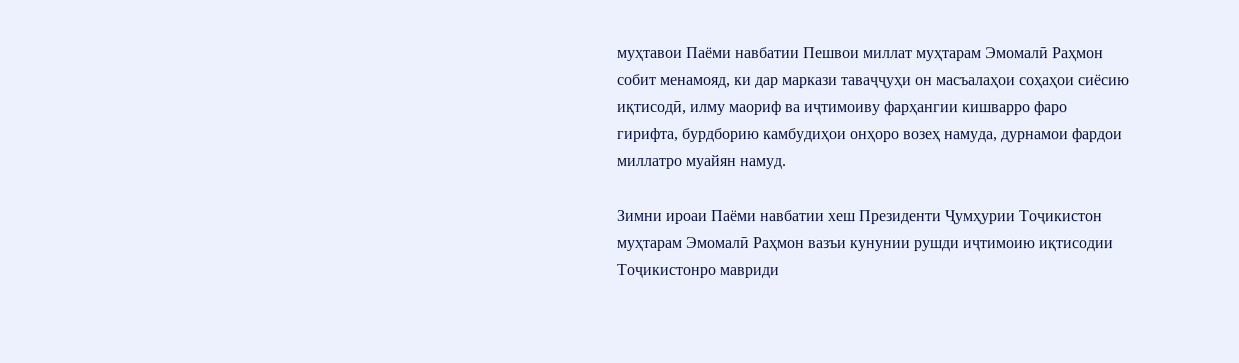муҳтавои Паёми навбатии Пешвои миллат муҳтарам Эмомалӣ Раҳмон собит менамояд, ки дар маркази таваҷҷуҳи он масъалаҳои соҳаҳои сиёсию иқтисодӣ, илму маориф ва иҷтимоиву фарҳангии кишварро фаро гирифта, бурдборию камбудиҳои онҳоро возеҳ намуда, дурнамои фардои миллатро муайян намуд.

Зимни ироаи Паёми навбатии хеш Президенти Ҷумҳурии Тоҷикистон муҳтарам Эмомалӣ Раҳмон вазъи кунунии рушди иҷтимоию иқтисодии Тоҷикистонро мавриди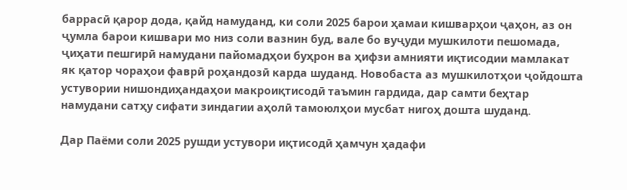баррасӣ қарор дода, қайд намуданд, ки соли 2025 барои ҳамаи кишварҳои ҷаҳон, аз он ҷумла барои кишвари мо низ соли вазнин буд, вале бо вуҷуди мушкилоти пешомада, ҷиҳати пешгирӣ намудани пайомадҳои буҳрон ва ҳифзи амнияти иқтисодии мамлакат як қатор чораҳои фаврӣ роҳандозӣ карда шуданд. Новобаста аз мушкилотҳои ҷойдошта устувории нишондиҳандаҳои макроиқтисодӣ таъмин гардида, дар самти беҳтар намудани сатҳу сифати зиндагии аҳолӣ тамоюлҳои мусбат нигоҳ дошта шуданд.

Дар Паёми соли 2025 рушди устувори иқтисодӣ ҳамчун ҳадафи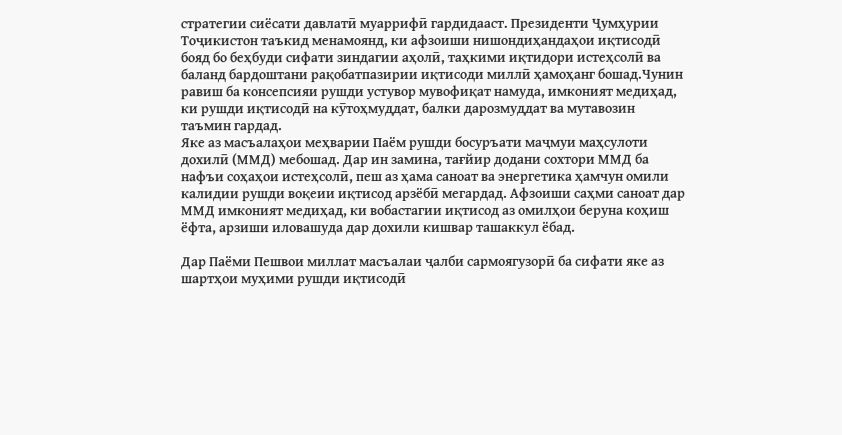стратегии сиёсати давлатӣ муаррифӣ гардидааст. Президенти Ҷумҳурии Тоҷикистон таъкид менамоянд, ки афзоиши нишондиҳандаҳои иқтисодӣ бояд бо беҳбуди сифати зиндагии аҳолӣ, таҳкими иқтидори истеҳсолӣ ва баланд бардоштани рақобатпазирии иқтисоди миллӣ ҳамоҳанг бошад.Чунин равиш ба консепсияи рушди устувор мувофиқат намуда, имконият медиҳад, ки рушди иқтисодӣ на кӯтоҳмуддат, балки дарозмуддат ва мутавозин таъмин гардад.
Яке аз масъалаҳои меҳварии Паём рушди босуръати маҷмуи маҳсулоти дохилӣ (ММД) мебошад. Дар ин замина, тағйир додани сохтори ММД ба нафъи соҳаҳои истеҳсолӣ, пеш аз ҳама саноат ва энергетика ҳамчун омили калидии рушди воқеии иқтисод арзёбӣ мегардад. Афзоиши саҳми саноат дар ММД имконият медиҳад, ки вобастагии иқтисод аз омилҳои беруна коҳиш ёфта, арзиши иловашуда дар дохили кишвар ташаккул ёбад.

Дар Паёми Пешвои миллат масъалаи ҷалби сармоягузорӣ ба сифати яке аз шартҳои муҳими рушди иқтисодӣ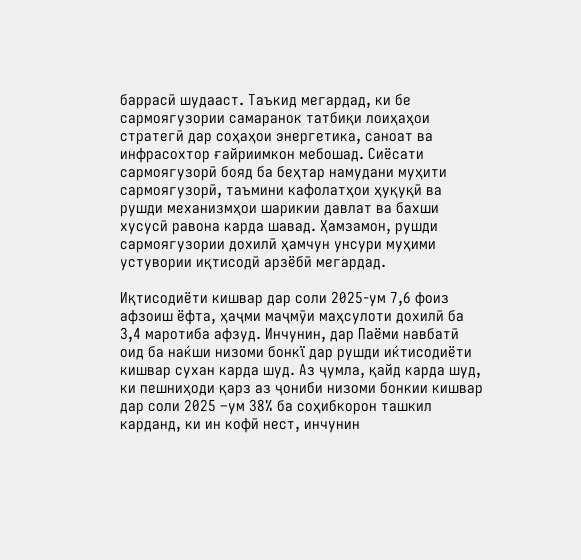баррасӣ шудааст. Таъкид мегардад, ки бе сармоягузории самаранок татбиқи лоиҳаҳои стратегӣ дар соҳаҳои энергетика, саноат ва инфрасохтор ғайриимкон мебошад. Сиёсати сармоягузорӣ бояд ба беҳтар намудани муҳити сармоягузорӣ, таъмини кафолатҳои ҳуқуқӣ ва рушди механизмҳои шарикии давлат ва бахши хусусӣ равона карда шавад. Ҳамзамон, рушди сармоягузории дохилӣ ҳамчун унсури муҳими устувории иқтисодӣ арзёбӣ мегардад.

Иқтисодиёти кишвар дар соли 2025-ум 7,6 фоиз афзоиш ёфта, ҳаҷми маҷмӯи маҳсулоти дохилӣ ба 3,4 маротиба афзуд. Инчунин, дар Паёми навбатӣ оид ба наќши низоми бонкї дар рушди иќтисодиёти кишвар сухан карда шуд. Аз ҷумла, қайд карда шуд, ки пешниҳоди қарз аз ҷониби низоми бонкии кишвар дар соли 2025 –ум 38% ба соҳибкорон ташкил карданд, ки ин кофӣ нест, инчунин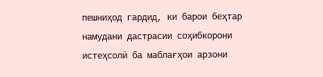пешниҳод гардид, ки барои беҳтар намудани дастрасии соҳибкорони истеҳсолӣ ба маблағҳои арзони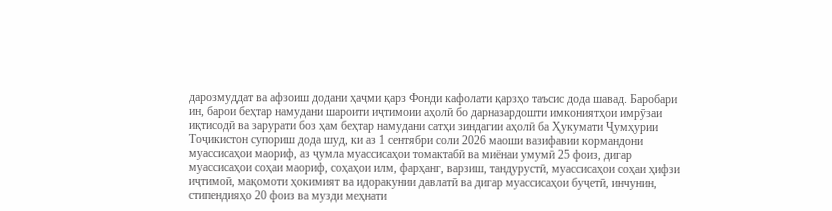дарозмуддат ва афзоиш додани ҳаҷми қарз Фонди кафолати қарзҳо таъсис дода шавад. Баробари ин, барои беҳтар намудани шароити иҷтимоии аҳолӣ бо дарназардошти имкониятҳои имрӯзаи иқтисодӣ ва зарурати боз ҳам беҳтар намудани сатҳи зиндагии аҳолӣ ба Ҳукумати Ҷумҳурии Тоҷикистон супориш дода шуд, ки аз 1 сентябри соли 2026 маоши вазифавии кормандони муассисаҳои маориф, аз ҷумла муассисаҳои томактабӣ ва миёнаи умумӣ 25 фоиз, дигар муассисаҳои соҳаи маориф, соҳаҳои илм, фарҳанг, варзиш, тандурустӣ, муассисаҳои соҳаи ҳифзи иҷтимоӣ, мақомоти ҳокимият ва идоракунии давлатӣ ва дигар муассисаҳои буҷетӣ, инчунин, стипендияҳо 20 фоиз ва музди меҳнати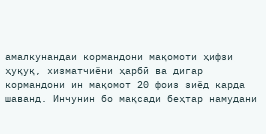амалкунандаи кормандони мақомоти ҳифзи ҳуқуқ, хизматчиёни ҳарбӣ ва дигар кормандони ин мақомот 20 фоиз зиёд карда шаванд. Инчунин бо мақсади беҳтар намудани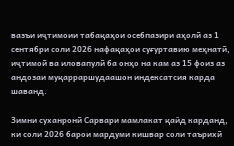вазъи иҷтимоии табақаҳои осебпазири аҳолӣ аз 1 сентябри соли 2026 нафақаҳои суғуртавию меҳнатӣ, иҷтимоӣ ва иловапулӣ ба онҳо на кам аз 15 фоиз аз андозаи муқарраршудаашон индексатсия карда шаванд.

Зимни суханронӣ Сарвари мамлакат қайд карданд, ки соли 2026 барои мардуми кишвар соли таърихӣ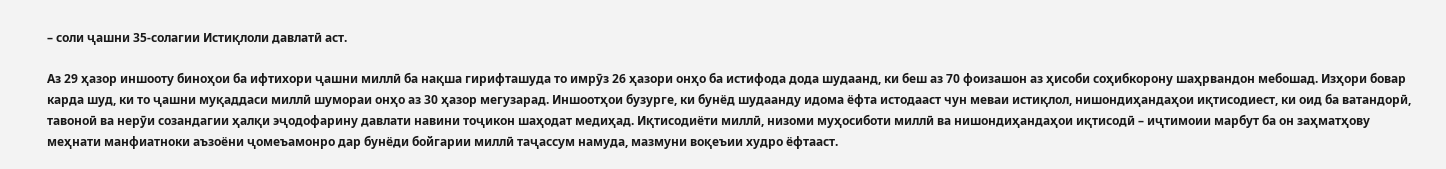– соли ҷашни 35-солагии Истиқлоли давлатӣ аст.

Аз 29 ҳазор иншооту биноҳои ба ифтихори ҷашни миллӣ ба нақша гирифташуда то имрӯз 26 ҳазори онҳо ба истифода дода шудаанд, ки беш аз 70 фоизашон аз ҳисоби соҳибкорону шаҳрвандон мебошад. Изҳори бовар карда шуд, ки то ҷашни муқаддаси миллӣ шумораи онҳо аз 30 ҳазор мегузарад. Иншоотҳои бузурге, ки бунёд шудаанду идома ёфта истодааст чун меваи истиқлол, нишондиҳандаҳои иқтисодиест, ки оид ба ватандорӣ, тавоноӣ ва нерӯи созандагии ҳалқи эҷодофарину давлати навини тоҷикон шаҳодат медиҳад. Иқтисодиёти миллӣ, низоми муҳосиботи миллӣ ва нишондиҳандаҳои иқтисодӣ – иҷтимоии марбут ба он заҳматҳову меҳнати манфиатноки аъзоёни ҷомеъамонро дар бунёди бойгарии миллӣ таҷассум намуда, мазмуни воқеъии худро ёфтааст.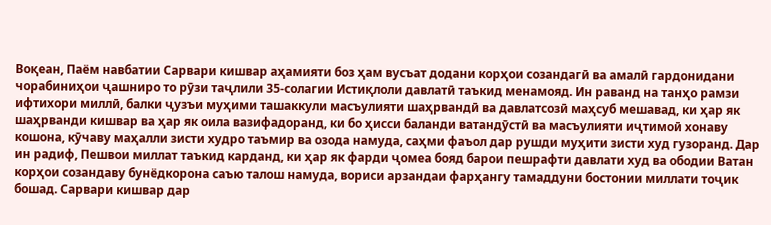Воқеан, Паём навбатии Сарвари кишвар аҳамияти боз ҳам вусъат додани корҳои созандагӣ ва амалӣ гардонидани чорабиниҳои ҷашниро то рӯзи таҷлили 35-солагии Истиқлоли давлатӣ таъкид менамояд. Ин раванд на танҳо рамзи ифтихори миллӣ, балки ҷузъи муҳими ташаккули масъулияти шаҳрвандӣ ва давлатсозӣ маҳсуб мешавад, ки ҳар як шаҳрванди кишвар ва ҳар як оила вазифадоранд, ки бо ҳисси баланди ватандӯстӣ ва масъулияти иҷтимоӣ хонаву кошона, кӯчаву маҳалли зисти худро таъмир ва озода намуда, саҳми фаъол дар рушди муҳити зисти худ гузоранд. Дар ин радиф, Пешвои миллат таъкид карданд, ки ҳар як фарди ҷомеа бояд барои пешрафти давлати худ ва ободии Ватан корҳои созандаву бунёдкорона саъю талош намуда, вориси арзандаи фарҳангу тамаддуни бостонии миллати тоҷик бошад. Сарвари кишвар дар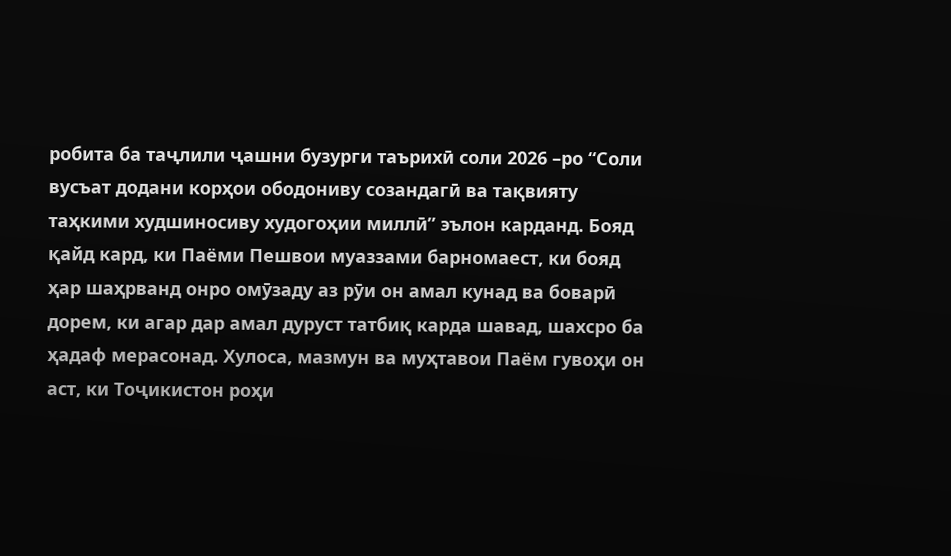робита ба таҷлили ҷашни бузурги таърихӣ соли 2026 –ро “Соли вусъат додани корҳои ободониву созандагӣ ва тақвияту таҳкими худшиносиву худогоҳии миллӣ” эълон карданд. Бояд қайд кард, ки Паёми Пешвои муаззами барномаест, ки бояд ҳар шаҳрванд онро омӯзаду аз рӯи он амал кунад ва боварӣ дорем, ки агар дар амал дуруст татбиқ карда шавад, шахсро ба ҳадаф мерасонад. Хулоса, мазмун ва муҳтавои Паём гувоҳи он аст, ки Тоҷикистон роҳи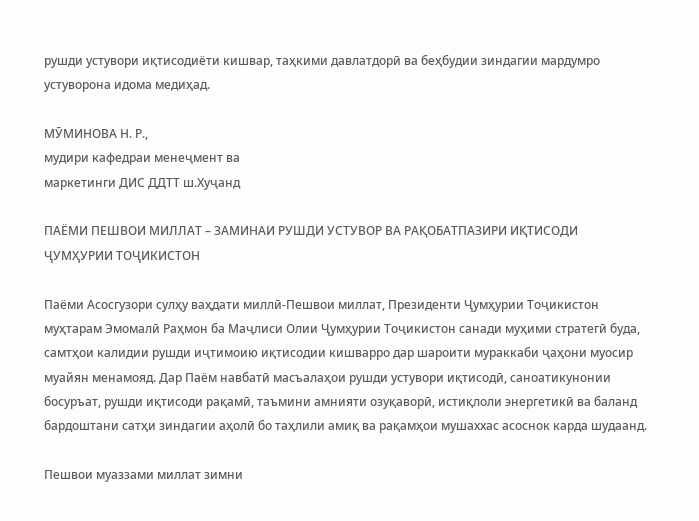рушди устувори иқтисодиёти кишвар, таҳкими давлатдорӣ ва беҳбудии зиндагии мардумро устуворона идома медиҳад.

МӮМИНОВА Н. Р.,
мудири кафедраи менеҷмент ва
маркетинги ДИС ДДТТ ш.Хуҷанд

ПАЁМИ ПЕШВОИ МИЛЛАТ – ЗАМИНАИ РУШДИ УСТУВОР ВА РАҚОБАТПАЗИРИ ИҚТИСОДИ ҶУМҲУРИИ ТОҶИКИСТОН

Паёми Асосгузори сулҳу ваҳдати миллӣ-Пешвои миллат, Президенти Ҷумҳурии Тоҷикистон муҳтарам Эмомалӣ Раҳмон ба Маҷлиси Олии Ҷумҳурии Тоҷикистон санади муҳими стратегӣ буда, самтҳои калидии рушди иҷтимоию иқтисодии кишварро дар шароити мураккаби ҷаҳони муосир муайян менамояд. Дар Паём навбатӣ масъалаҳои рушди устувори иқтисодӣ, саноатикунонии босуръат, рушди иқтисоди рақамӣ, таъмини амнияти озуқаворӣ, истиқлоли энергетикӣ ва баланд бардоштани сатҳи зиндагии аҳолӣ бо таҳлили амиқ ва рақамҳои мушаххас асоснок карда шудаанд.

Пешвои муаззами миллат зимни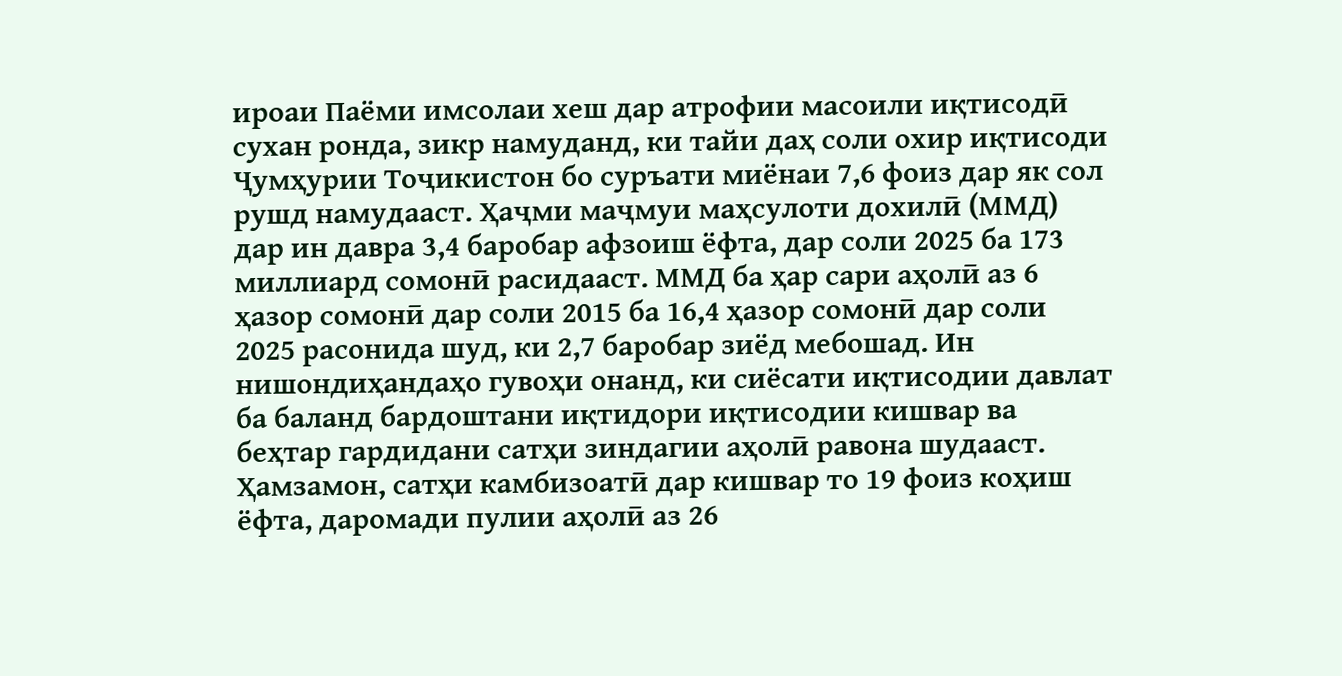ироаи Паёми имсолаи хеш дар атрофии масоили иқтисодӣ сухан ронда, зикр намуданд, ки тайи даҳ соли охир иқтисоди Ҷумҳурии Тоҷикистон бо суръати миёнаи 7,6 фоиз дар як сол рушд намудааст. Ҳаҷми маҷмуи маҳсулоти дохилӣ (ММД) дар ин давра 3,4 баробар афзоиш ёфта, дар соли 2025 ба 173 миллиард сомонӣ расидааст. ММД ба ҳар сари аҳолӣ аз 6 ҳазор сомонӣ дар соли 2015 ба 16,4 ҳазор сомонӣ дар соли 2025 расонида шуд, ки 2,7 баробар зиёд мебошад. Ин нишондиҳандаҳо гувоҳи онанд, ки сиёсати иқтисодии давлат ба баланд бардоштани иқтидори иқтисодии кишвар ва беҳтар гардидани сатҳи зиндагии аҳолӣ равона шудааст. Ҳамзамон, сатҳи камбизоатӣ дар кишвар то 19 фоиз коҳиш ёфта, даромади пулии аҳолӣ аз 26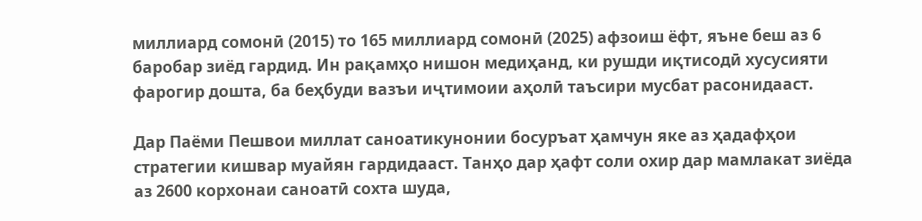миллиард сомонӣ (2015) то 165 миллиард сомонӣ (2025) афзоиш ёфт, яъне беш аз 6 баробар зиёд гардид. Ин рақамҳо нишон медиҳанд, ки рушди иқтисодӣ хусусияти фарогир дошта, ба беҳбуди вазъи иҷтимоии аҳолӣ таъсири мусбат расонидааст.

Дар Паёми Пешвои миллат саноатикунонии босуръат ҳамчун яке аз ҳадафҳои стратегии кишвар муайян гардидааст. Танҳо дар ҳафт соли охир дар мамлакат зиёда аз 2600 корхонаи саноатӣ сохта шуда,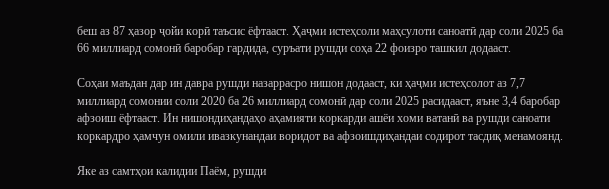беш аз 87 ҳазор ҷойи корӣ таъсис ёфтааст. Ҳаҷми истеҳсоли маҳсулоти саноатӣ дар соли 2025 ба 66 миллиард сомонӣ баробар гардида, суръати рушди соҳа 22 фоизро ташкил додааст.

Соҳаи маъдан дар ин давра рушди назаррасро нишон додааст, ки ҳаҷми истеҳсолот аз 7,7 миллиард сомонии соли 2020 ба 26 миллиард сомонӣ дар соли 2025 расидааст, яъне 3,4 баробар афзоиш ёфтааст. Ин нишондиҳандаҳо аҳамияти коркарди ашёи хоми ватанӣ ва рушди саноати коркардро ҳамчун омили ивазкунандаи воридот ва афзоишдиҳандаи содирот тасдиқ менамоянд.

Яке аз самтҳои калидии Паём, рушди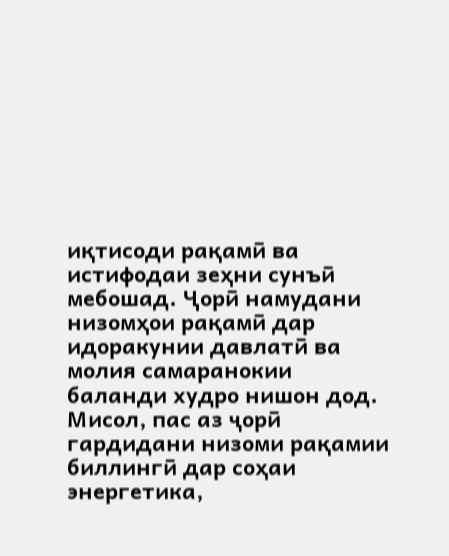иқтисоди рақамӣ ва истифодаи зеҳни сунъӣ мебошад. Ҷорӣ намудани низомҳои рақамӣ дар идоракунии давлатӣ ва молия самаранокии баланди худро нишон дод. Мисол, пас аз ҷорӣ гардидани низоми рақамии биллингӣ дар соҳаи энергетика,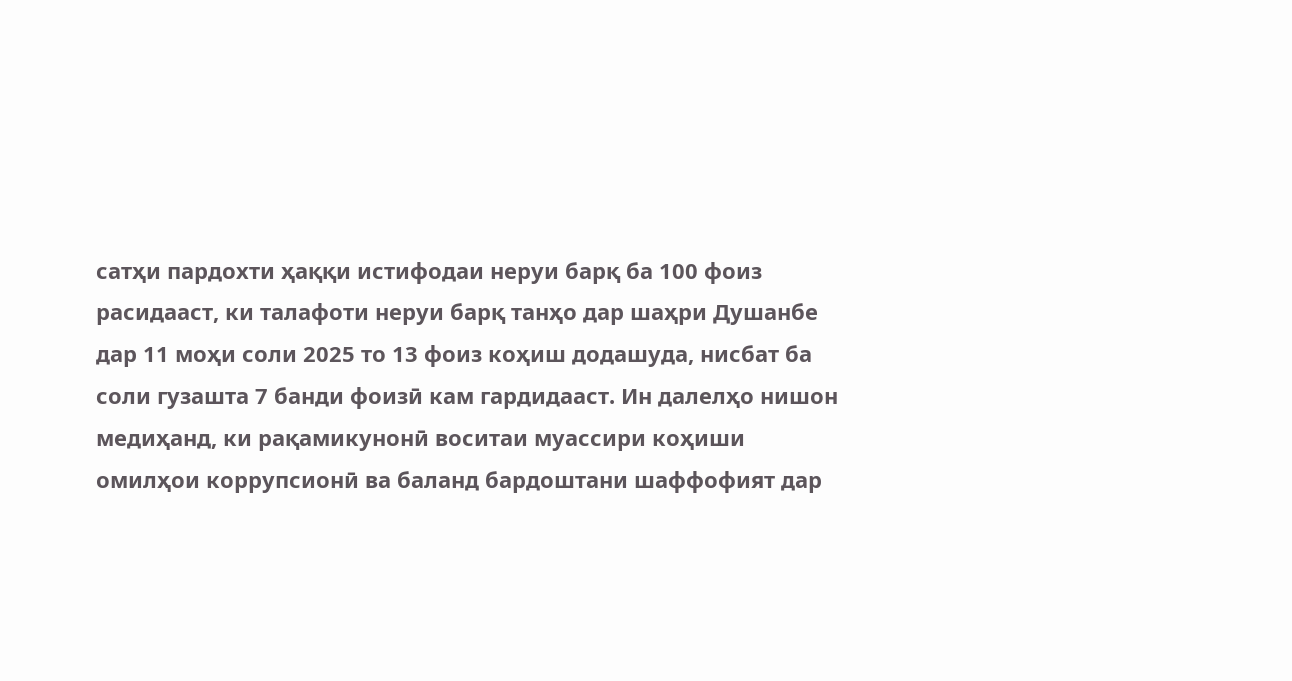сатҳи пардохти ҳаққи истифодаи неруи барқ ба 100 фоиз расидааст, ки талафоти неруи барқ танҳо дар шаҳри Душанбе дар 11 моҳи соли 2025 то 13 фоиз коҳиш додашуда, нисбат ба соли гузашта 7 банди фоизӣ кам гардидааст. Ин далелҳо нишон медиҳанд, ки рақамикунонӣ воситаи муассири коҳиши омилҳои коррупсионӣ ва баланд бардоштани шаффофият дар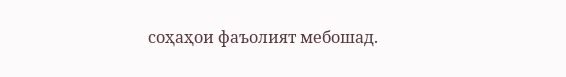соҳаҳои фаъолият мебошад.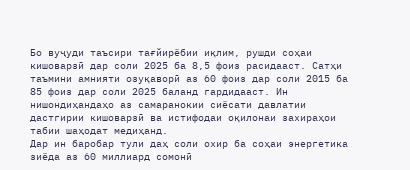Бо вуҷуди таъсири тағйирёбии иқлим, рушди соҳаи кишоварзӣ дар соли 2025 ба 8,5 фоиз расидааст. Сатҳи таъмини амнияти озуқаворӣ аз 60 фоиз дар соли 2015 ба 85 фоиз дар соли 2025 баланд гардидааст. Ин нишондиҳандаҳо аз самаранокии сиёсати давлатии дастгирии кишоварзӣ ва истифодаи оқилонаи захираҳои табии шаҳодат медиҳанд.
Дар ин баробар тули даҳ соли охир ба соҳаи энергетика зиёда аз 60 миллиард сомонӣ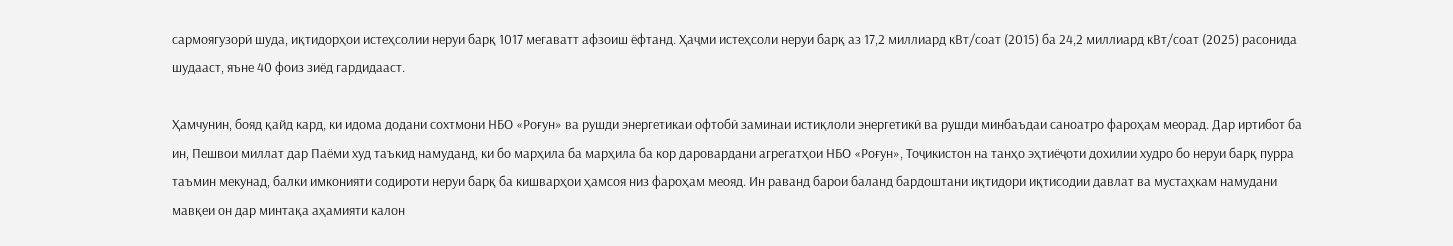сармоягузорӣ шуда, иқтидорҳои истеҳсолии неруи барқ 1017 мегаватт афзоиш ёфтанд. Ҳаҷми истеҳсоли неруи барқ аз 17,2 миллиард кВт/соат (2015) ба 24,2 миллиард кВт/соат (2025) расонида шудааст, яъне 40 фоиз зиёд гардидааст.

Ҳамчунин, бояд қайд кард, ки идома додани сохтмони НБО «Роғун» ва рушди энергетикаи офтобӣ заминаи истиқлоли энергетикӣ ва рушди минбаъдаи саноатро фароҳам меорад. Дар иртибот ба ин, Пешвои миллат дар Паёми худ таъкид намуданд, ки бо марҳила ба марҳила ба кор даровардани агрегатҳои НБО «Роғун», Тоҷикистон на танҳо эҳтиёҷоти дохилии худро бо неруи барқ пурра таъмин мекунад, балки имконияти содироти неруи барқ ба кишварҳои ҳамсоя низ фароҳам меояд. Ин раванд барои баланд бардоштани иқтидори иқтисодии давлат ва мустаҳкам намудани мавқеи он дар минтақа аҳамияти калон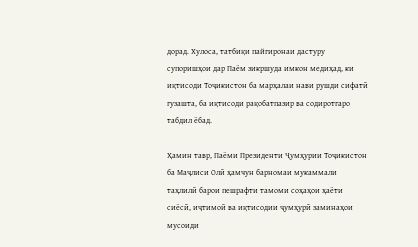дорад. Хулоса, татбиқи пайгиронаи дастуру супоришҳои дар Паём зикршуда имкон медиҳад, ки иқтисоди Тоҷикистон ба марҳалаи нави рушди сифатӣ гузашта, ба иқтисоди рақобатпазир ва содиротгаро табдил ёбад.

Ҳамин тавр, Паёми Президенти Ҷумҳурии Тоҷикистон ба Маҷлиси Олӣ ҳамчун барномаи мукаммали таҳлилӣ барои пешрафти тамоми соҳаҳои ҳаёти сиёсӣ, иҷтимоӣ ва иқтисодии ҷумҳурӣ заминаҳои мусоиди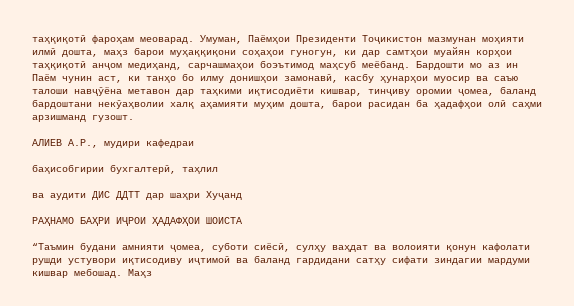таҳқиқотӣ фароҳам меоварад. Умуман, Паёмҳои Президенти Тоҷикистон мазмунан моҳияти илмӣ дошта, маҳз барои муҳаққиқони соҳаҳои гуногун, ки дар самтҳои муайян корҳои таҳқиқотӣ анҷом медиҳанд, сарчашмаҳои боэътимод маҳсуб меёбанд. Бардошти мо аз ин Паём чунин аст, ки танҳо бо илму донишҳои замонавӣ, касбу ҳунарҳои муосир ва саъю талоши навҷӯёна метавон дар таҳкими иқтисодиёти кишвар, тинҷиву оромии ҷомеа, баланд бардоштани некӯаҳволии халқ аҳамияти муҳим дошта, барои расидан ба ҳадафҳои олӣ саҳми арзишманд гузошт.

АЛИЕВ А.Р., мудири кафедраи

баҳисобгирии бухгалтерӣ, таҳлил

ва аудити ДИС ДДТТ дар шаҳри Хуҷанд

РАҲНАМО БАҲРИ ИҶРОИ ҲАДАФҲОИ ШОИСТА

“Таъмин будани амнияти ҷомеа, суботи сиёсӣ, сулҳу ваҳдат ва волоияти қонун кафолати рушди устувори иқтисодиву иҷтимоӣ ва баланд гардидани сатҳу сифати зиндагии мардуми кишвар мебошад. Маҳз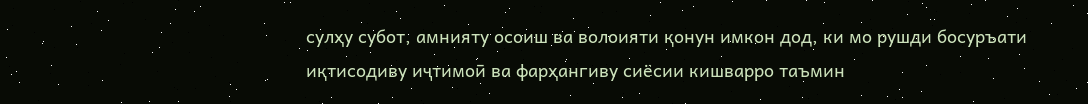сулҳу субот, амнияту осоиш ва волоияти қонун имкон дод, ки мо рушди босуръати иқтисодиву иҷтимоӣ ва фарҳангиву сиёсии кишварро таъмин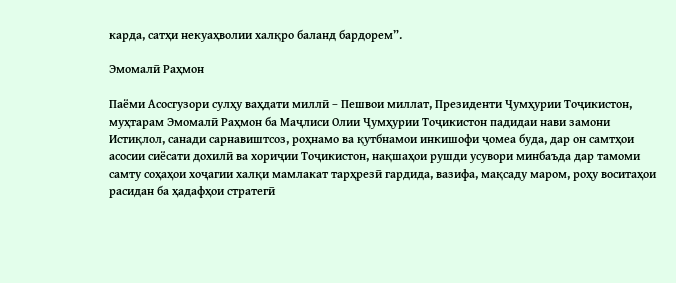карда, сатҳи некуаҳволии халқро баланд бардорем”.

Эмомалӣ Раҳмон

Паёми Асосгузори сулҳу ваҳдати миллӣ – Пешвои миллат, Президенти Ҷумҳурии Тоҷикистон, муҳтарам Эмомалӣ Раҳмон ба Маҷлиси Олии Ҷумҳурии Тоҷикистон падидаи нави замони Истиқлол, санади сарнавиштсоз, роҳнамо ва қутбнамои инкишофи ҷомеа буда, дар он самтҳои асосии сиёсати дохилӣ ва хориҷии Тоҷикистон, нақшаҳои рушди усувори минбаъда дар тамоми самту соҳаҳои хоҷагии халқи мамлакат тарҳрезӣ гардида, вазифа, мақсаду маром, роҳу воситаҳои расидан ба ҳадафҳои стратегӣ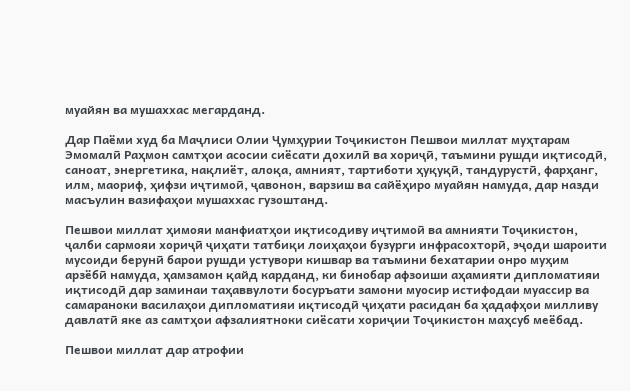муайян ва мушаххас мегарданд.

Дар Паёми худ ба Маҷлиси Олии Ҷумҳурии Тоҷикистон Пешвои миллат муҳтарам Эмомалӣ Раҳмон самтҳои асосии сиёсати дохилӣ ва хориҷӣ, таъмини рушди иқтисодӣ, саноат, энергетика, нақлиёт, алоқа, амният, тартиботи ҳуқуқӣ, тандурустӣ, фарҳанг, илм, маориф, ҳифзи иҷтимоӣ, ҷавонон, варзиш ва сайёҳиро муайян намуда, дар назди масъулин вазифаҳои мушаххас гузоштанд.

Пешвои миллат ҳимояи манфиатҳои иқтисодиву иҷтимоӣ ва амнияти Тоҷикистон, ҷалби сармояи хориҷӣ ҷиҳати татбиқи лоиҳаҳои бузурги инфрасохторӣ, эҷоди шароити мусоиди берунӣ барои рушди устувори кишвар ва таъмини бехатарии онро муҳим арзёбӣ намуда, ҳамзамон қайд карданд, ки бинобар афзоиши аҳамияти дипломатияи иқтисодӣ дар заминаи таҳаввулоти босуръати замони муосир истифодаи муассир ва самараноки василаҳои дипломатияи иқтисодӣ ҷиҳати расидан ба ҳадафҳои милливу давлатӣ яке аз самтҳои афзалиятноки сиёсати хориҷии Тоҷикистон маҳсуб меёбад.

Пешвои миллат дар атрофии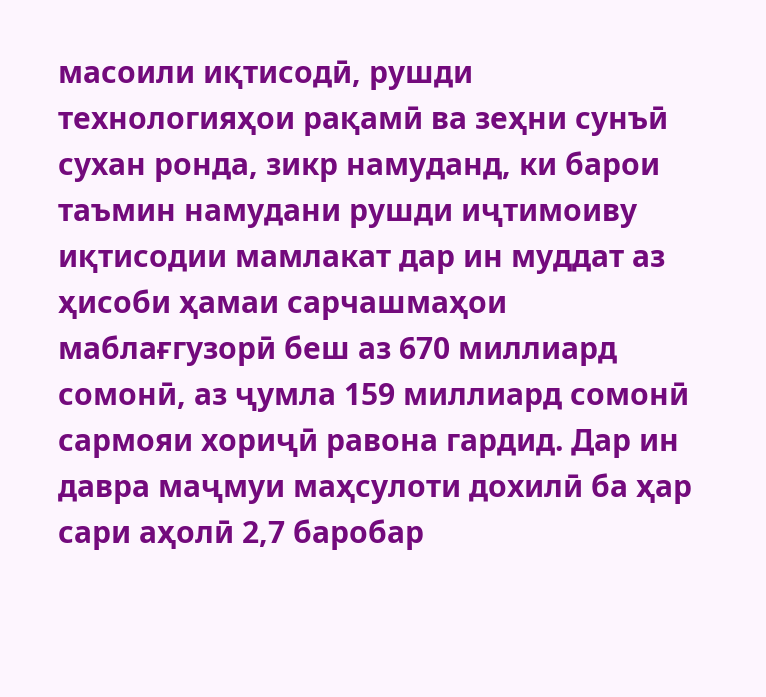масоили иқтисодӣ, рушди технологияҳои рақамӣ ва зеҳни сунъӣ сухан ронда, зикр намуданд, ки барои таъмин намудани рушди иҷтимоиву иқтисодии мамлакат дар ин муддат аз ҳисоби ҳамаи сарчашмаҳои маблағгузорӣ беш аз 670 миллиард сомонӣ, аз ҷумла 159 миллиард сомонӣ сармояи хориҷӣ равона гардид. Дар ин давра маҷмуи маҳсулоти дохилӣ ба ҳар сари аҳолӣ 2,7 баробар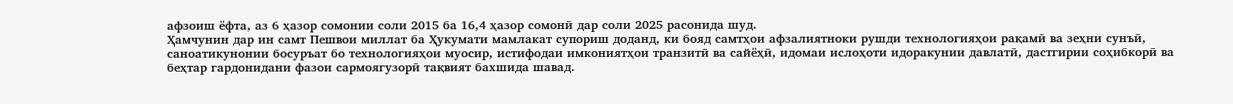афзоиш ёфта, аз 6 ҳазор сомонии соли 2015 ба 16,4 ҳазор сомонӣ дар соли 2025 расонида шуд.
Ҳамчунин дар ин самт Пешвои миллат ба Ҳукумати мамлакат супориш доданд, ки бояд самтҳои афзалиятноки рушди технологияҳои рақамӣ ва зеҳни сунъӣ, саноатикунонии босуръат бо технологияҳои муосир, истифодаи имкониятҳои транзитӣ ва сайёҳӣ, идомаи ислоҳоти идоракунии давлатӣ, дастгирии соҳибкорӣ ва беҳтар гардонидани фазои сармоягузорӣ тақвият бахшида шавад.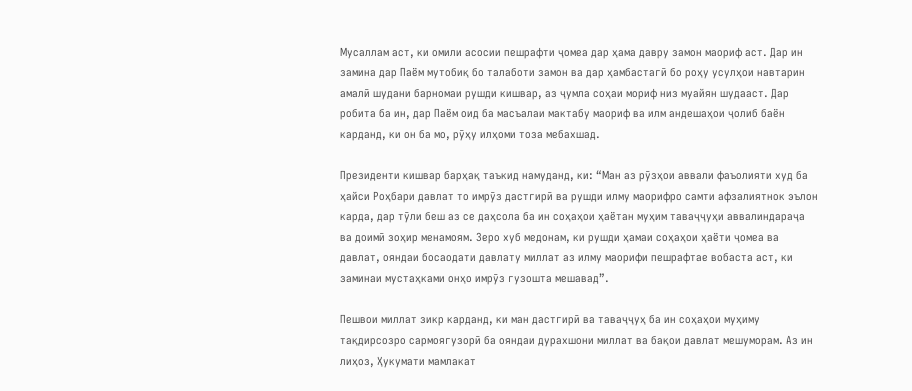Мусаллам аст, ки омили асосии пешрафти ҷомеа дар ҳама давру замон маориф аст. Дар ин замина дар Паём мутобиқ бо талаботи замон ва дар ҳамбастагӣ бо роҳу усулҳои навтарин амалӣ шудани барномаи рушди кишвар, аз ҷумла соҳаи мориф низ муайян шудааст. Дар робита ба ин, дар Паём оид ба масъалаи мактабу маориф ва илм андешаҳои ҷолиб баён карданд, ки он ба мо, рӯҳу илҳоми тоза мебахшад.

Президенти кишвар барҳақ таъкид намуданд, ки: “Ман аз рӯзҳои аввали фаъолияти худ ба ҳайси Роҳбари давлат то имрӯз дастгирӣ ва рушди илму маорифро самти афзалиятнок эълон карда, дар тӯли беш аз се даҳсола ба ин соҳаҳои ҳаётан муҳим таваҷҷуҳи аввалиндараҷа ва доимӣ зоҳир менамоям. Зеро хуб медонам, ки рушди ҳамаи соҳаҳои ҳаёти ҷомеа ва давлат, ояндаи босаодати давлату миллат аз илму маорифи пешрафтае вобаста аст, ки заминаи мустаҳками онҳо имрӯз гузошта мешавад”.

Пешвои миллат зикр карданд, ки ман дастгирӣ ва таваҷҷуҳ ба ин соҳаҳои муҳиму тақдирсозро сармоягузорӣ ба ояндаи дурахшони миллат ва бақои давлат мешуморам. Аз ин лиҳоз, Ҳукумати мамлакат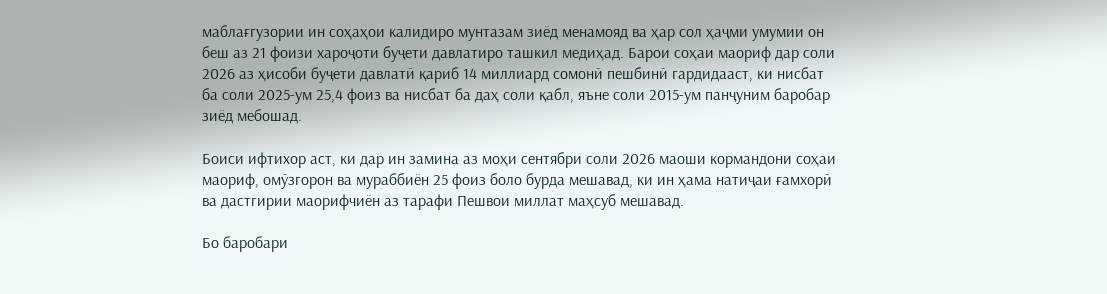маблағгузории ин соҳаҳои калидиро мунтазам зиёд менамояд ва ҳар сол ҳаҷми умумии он беш аз 21 фоизи хароҷоти буҷети давлатиро ташкил медиҳад. Барои соҳаи маориф дар соли 2026 аз ҳисоби буҷети давлатӣ қариб 14 миллиард сомонӣ пешбинӣ гардидааст, ки нисбат ба соли 2025-ум 25,4 фоиз ва нисбат ба даҳ соли қабл, яъне соли 2015-ум панҷуним баробар зиёд мебошад.

Боиси ифтихор аст, ки дар ин замина аз моҳи сентябри соли 2026 маоши кормандони соҳаи маориф, омӯзгорон ва мураббиён 25 фоиз боло бурда мешавад, ки ин ҳама натиҷаи ғамхорӣ ва дастгирии маорифчиён аз тарафи Пешвои миллат маҳсуб мешавад.

Бо баробари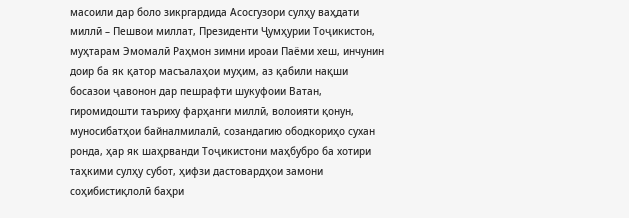масоили дар боло зикргардида Асосгузори сулҳу ваҳдати миллӣ – Пешвои миллат, Президенти Ҷумҳурии Тоҷикистон, муҳтарам Эмомалӣ Раҳмон зимни ироаи Паёми хеш, инчунин доир ба як қатор масъалаҳои муҳим, аз қабили нақши босазои ҷавонон дар пешрафти шукуфоии Ватан, гиромидошти таъриху фарҳанги миллӣ, волоияти қонун, муносибатҳои байналмилалӣ, созандагию ободкориҳо сухан ронда, ҳар як шаҳрванди Тоҷикистони маҳбубро ба хотири таҳкими сулҳу субот, ҳифзи дастовардҳои замони соҳибистиқлолӣ баҳри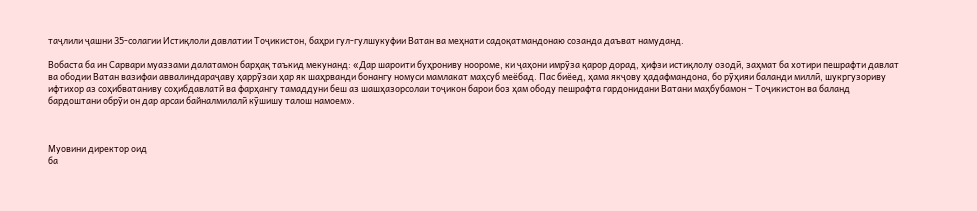таҷлили ҷашни 35-солагии Истиқлоли давлатии Тоҷикистон, баҳри гул-гулшукуфии Ватан ва меҳнати садоқатмандонаю созанда даъват намуданд.

Вобаста ба ин Сарвари муаззами далатамон барҳақ таъкид мекунанд: «Дар шароити буҳрониву ноороме, ки ҷаҳони имрӯза қарор дорад, ҳифзи истиқлолу озодӣ, заҳмат ба хотири пешрафти давлат ва ободии Ватан вазифаи аввалиндараҷаву ҳаррӯзаи ҳар як шаҳрванди бонангу номуси мамлакат маҳсуб меёбад. Пас биёед, ҳама якҷову ҳадафмандона, бо рӯҳияи баланди миллӣ, шукргузориву ифтихор аз соҳибватаниву соҳибдавлатӣ ва фарҳангу тамаддуни беш аз шашҳазорсолаи тоҷикон барои боз ҳам ободу пешрафта гардонидани Ватани маҳбубамон – Тоҷикистон ва баланд бардоштани обрӯи он дар арсаи байналмилалӣ кӯшишу талош намоем».



Муовини директор оид
ба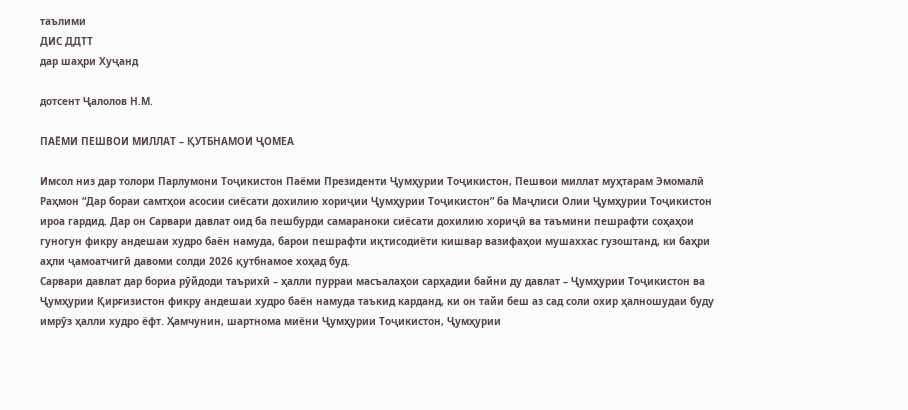таълими
ДИС ДДТТ
дар шаҳри Хуҷанд

дотсент Ҷалолов Н.М.

ПАЁМИ ПЕШВОИ МИЛЛАТ – ҚУТБНАМОИ ҶОМЕА

Имсол низ дар толори Парлумони Тоҷикистон Паёми Президенти Ҷумҳурии Тоҷикистон, Пешвои миллат муҳтарам Эмомалӣ Раҳмон “Дар бораи самтҳои асосии сиёсати дохилию хориҷии Ҷумҳурии Тоҷикистон” ба Маҷлиси Олии Ҷумҳурии Тоҷикистон ироа гардид. Дар он Сарвари давлат оид ба пешбурди самараноки сиёсати дохилию хориҷӣ ва таъмини пешрафти соҳаҳои гуногун фикру андешаи худро баён намуда, барои пешрафти иқтисодиёти кишвар вазифаҳои мушаххас гузоштанд, ки баҳри аҳли ҷамоатчигӣ давоми солди 2026 қутбнамое хоҳад буд.
Сарвари давлат дар бориа рӯйдоди таърихӣ – ҳалли пурраи масъалаҳои сарҳадии байни ду давлат – Ҷумҳурии Тоҷикистон ва Ҷумҳурии Қирғизистон фикру андешаи худро баён намуда таъкид карданд, ки он тайи беш аз сад соли охир ҳалношудаи буду имрӯз ҳалли худро ёфт. Ҳамчунин, шартнома миёни Ҷумҳурии Тоҷикистон, Ҷумҳурии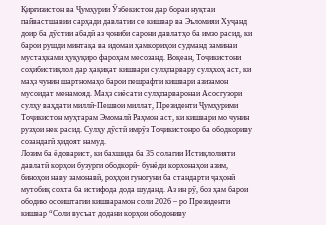Қирғизистон ва Ҷумҳурии Ӯзбекистон дар бораи нуқтаи пайвастшавии сарҳади давлатии се кишвар ва Эъломияи Хуҷанд доир ба дӯстии абадӣ аз ҷониби сарони давлатҳо ба имзо расид, ки барои рушди минтақа ва идомаи ҳамкориҳои судманд заминаи мустаҳками ҳуқуқиро фароҳам месозанд. Воқеан, Тоҷикистони соҳибистиқлол дар ҳақиқат кишвари сулҳпарвару сулҳхоҳ аст, ки маҳз чунин шартномаҳо барои пешрафти кишвари азизамон мусоидат менамояд. Маҳз сиёсати сулҳпарваронаи Асосгузори сулҳу ваҳдати миллӣ-Пешвои миллат, Президенти Ҷумҳурими Тоҷикистон муҳтарам Эмомалӣ Раҳмон аст, ки кишвари мо чунин рузҳои нек расид. Сулҳу дӯстӣ имрӯз Тоҷикистонро ба ободкориву созандагӣ ҳидоят намуд.
Лозим ба ёдоварист, ки бахшида ба 35 солагии Истиқлолияти давлатӣ корҳои бузурги ободкорӣ- бунёди корхонаҳои азим, биноҳои наву замонавӣ, роҳҳои гуногуни ба стандарти ҷаҳонӣ мутобиқ сохта ба истифода дода шуданд. Аз ин рӯ, боз ҳам барои ободию осоиштагии кишварамон соли 2026 – ро Президенти кишвар “Соли вусъат додани корҳои ободониву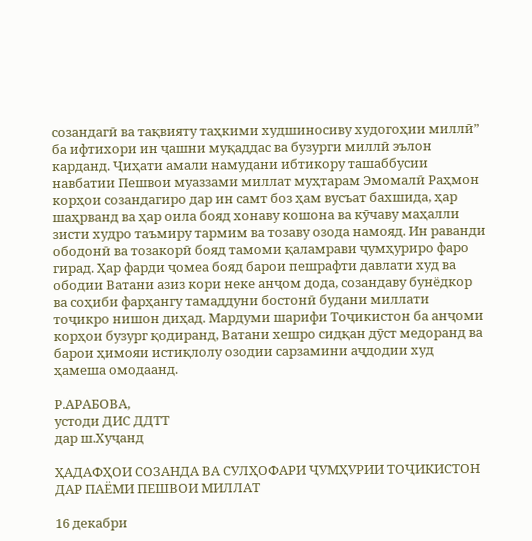созандагӣ ва тақвияту таҳкими худшиносиву худогоҳии миллӣ” ба ифтихори ин ҷашни муқаддас ва бузурги миллӣ эълон карданд. Ҷиҳати амали намудани ибтикору ташаббусии навбатии Пешвои муаззами миллат муҳтарам Эмомалӣ Раҳмон корҳои созандагиро дар ин самт боз ҳам вусъат бахшида, ҳар шаҳрванд ва ҳар оила бояд хонаву кошона ва кӯчаву маҳалли зисти худро таъмиру тармим ва тозаву озода намояд. Ин раванди ободонӣ ва тозакорӣ бояд тамоми қаламрави ҷумҳуриро фаро гирад. Ҳар фарди ҷомеа бояд барои пешрафти давлати худ ва ободии Ватани азиз кори неке анҷом дода, созандаву бунёдкор ва соҳиби фарҳангу тамаддуни бостонӣ будани миллати тоҷикро нишон диҳад. Мардуми шарифи Тоҷикистон ба анҷоми корҳои бузург қодиранд, Ватани хешро сидқан дӯст медоранд ва барои ҳимояи истиқлолу озодии сарзамини аҷдодии худ ҳамеша омодаанд.

Р.АРАБОВА,
устоди ДИС ДДТТ
дар ш.Хуҷанд

ҲАДАФҲОИ СОЗАНДА ВА СУЛҲОФАРИ ҶУМҲУРИИ ТОҶИКИСТОН ДАР ПАЁМИ ПЕШВОИ МИЛЛАТ

16 декабри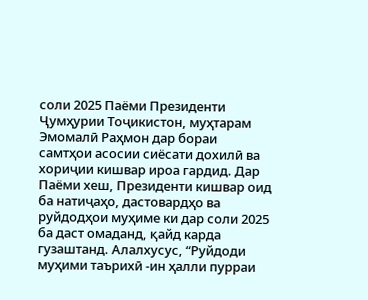соли 2025 Паёми Президенти Ҷумҳурии Тоҷикистон, муҳтарам Эмомалӣ Раҳмон дар бораи самтҳои асосии сиёсати дохилӣ ва хориҷии кишвар ироа гардид. Дар Паёми хеш, Президенти кишвар оид ба натиҷаҳо, дастовардҳо ва руйдодҳои муҳиме ки дар соли 2025 ба даст омаданд, қайд карда гузаштанд. Алалхусус, “Руйдоди муҳими таърихӣ -ин ҳалли пурраи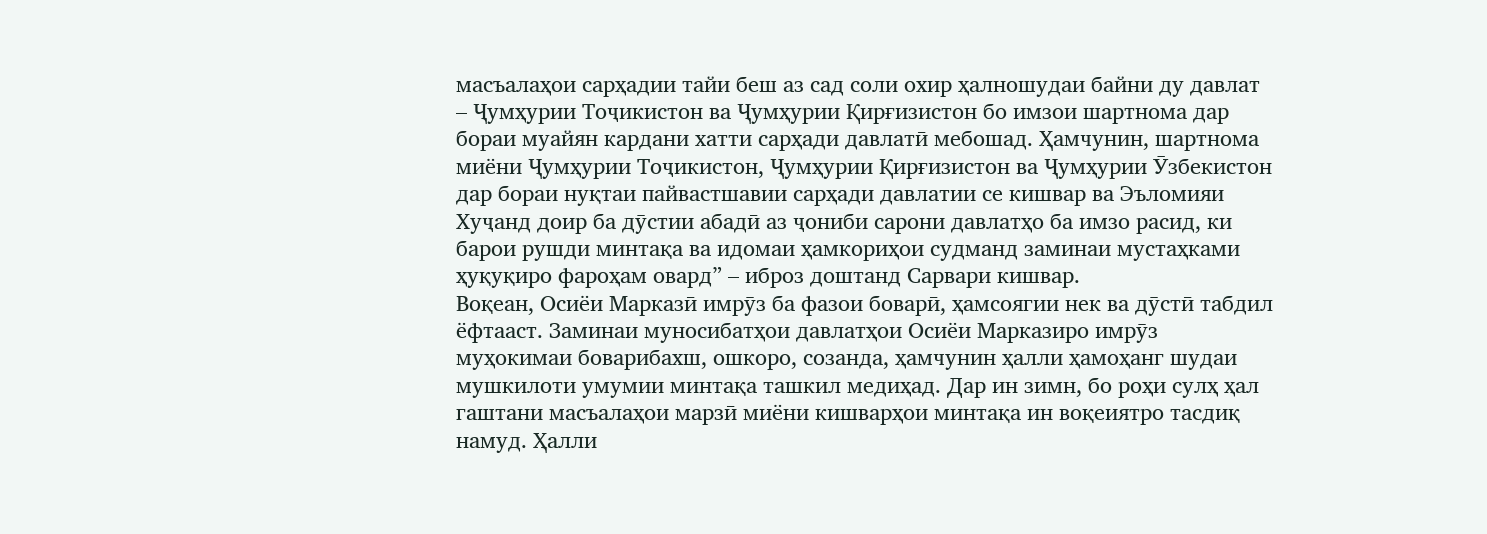масъалаҳои сарҳадии тайи беш аз сад соли охир ҳалношудаи байни ду давлат – Ҷумҳурии Тоҷикистон ва Ҷумҳурии Қирғизистон бо имзои шартнома дар бораи муайян кардани хатти сарҳади давлатӣ мебошад. Ҳамчунин, шартнома миёни Ҷумҳурии Тоҷикистон, Ҷумҳурии Қирғизистон ва Ҷумҳурии Ӯзбекистон дар бораи нуқтаи пайвастшавии сарҳади давлатии се кишвар ва Эъломияи Хуҷанд доир ба дӯстии абадӣ аз ҷониби сарони давлатҳо ба имзо расид, ки барои рушди минтақа ва идомаи ҳамкориҳои судманд заминаи мустаҳками ҳуқуқиро фароҳам овард” – иброз доштанд Сарвари кишвар.
Воқеан, Осиёи Марказӣ имрӯз ба фазои боварӣ, ҳамсоягии нек ва дӯстӣ табдил ёфтааст. Заминаи муносибатҳои давлатҳои Осиёи Марказиро имрӯз муҳокимаи боварибахш, ошкоро, созанда, ҳамчунин ҳалли ҳамоҳанг шудаи мушкилоти умумии минтақа ташкил медиҳад. Дар ин зимн, бо роҳи сулҳ ҳал гаштани масъалаҳои марзӣ миёни кишварҳои минтақа ин воқеиятро тасдиқ намуд. Ҳалли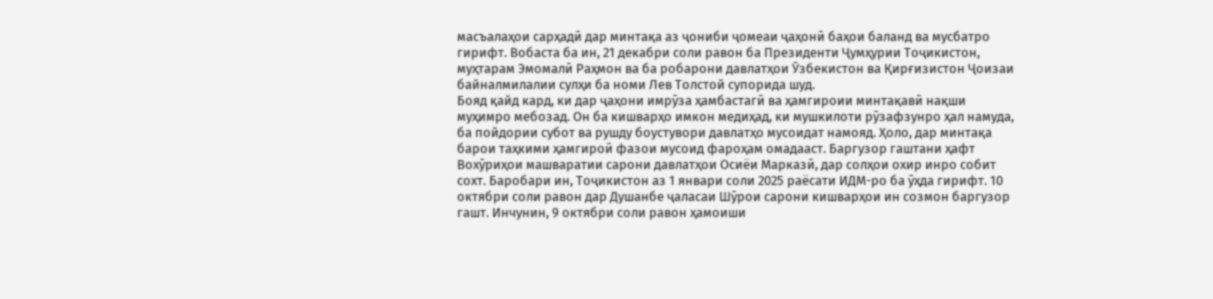масъалаҳои сарҳадӣ дар минтақа аз ҷониби ҷомеаи ҷаҳонӣ баҳои баланд ва мусбатро гирифт. Вобаста ба ин, 21 декабри соли равон ба Президенти Ҷумҳурии Тоҷикистон, муҳтарам Эмомалӣ Раҳмон ва ба робарони давлатҳои Ӯзбекистон ва Қирғизистон Ҷоизаи байналмилалии сулҳи ба номи Лев Толстой супорида шуд.
Бояд қайд кард, ки дар ҷаҳони имрӯза ҳамбастагӣ ва ҳамгироии минтақавӣ нақши муҳимро мебозад. Он ба кишварҳо имкон медиҳад, ки мушкилоти рӯзафзунро ҳал намуда, ба пойдории субот ва рушду боустувори давлатҳо мусоидат намояд. Ҳоло, дар минтақа барои таҳкими ҳамгироӣ фазои мусоид фароҳам омадааст. Баргузор гаштани ҳафт Вохӯриҳои машваратии сарони давлатҳои Осиёи Марказӣ, дар солҳои охир инро собит сохт. Баробари ин, Тоҷикистон аз 1 январи соли 2025 раёсати ИДМ-ро ба ӯҳда гирифт. 10 октябри соли равон дар Душанбе ҷаласаи Шӯрои сарони кишварҳои ин созмон баргузор гашт. Инчунин, 9 октябри соли равон ҳамоиши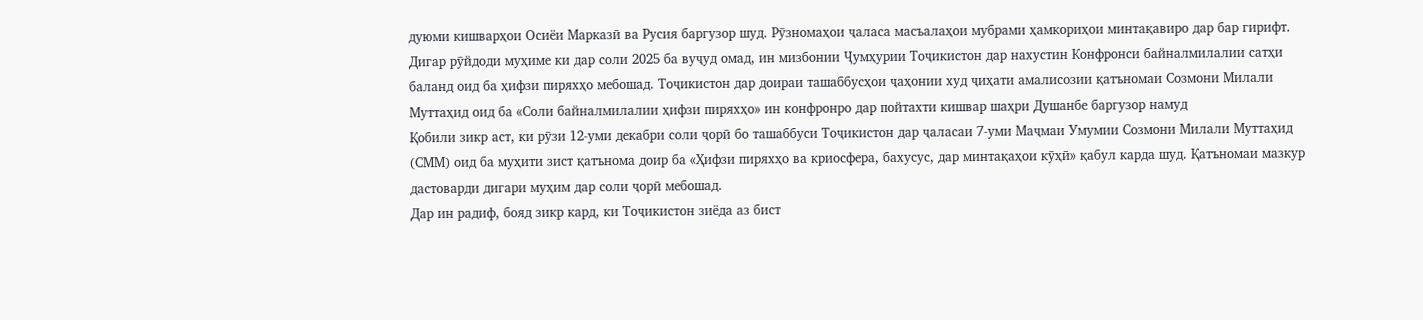дуюми кишварҳои Осиёи Марказӣ ва Русия баргузор шуд. Рӯзномаҳои ҷаласа масъалаҳои мубрами ҳамкориҳои минтақавиро дар бар гирифт.
Дигар рӯйдоди муҳиме ки дар соли 2025 ба вуҷуд омад, ин мизбонии Ҷумҳурии Тоҷикистон дар нахустин Конфронси байналмилалии сатҳи баланд оид ба ҳифзи пиряхҳо мебошад. Тоҷикистон дар доираи ташаббусҳои ҷаҳонии худ ҷиҳати амалисозии қатъномаи Созмони Милали Муттаҳид оид ба «Соли байналмилалии ҳифзи пиряхҳо» ин конфронро дар пойтахти кишвар шаҳри Душанбе баргузор намуд
Қобили зикр аст, ки рӯзи 12-уми декабри соли ҷорӣ бо ташаббуси Тоҷикистон дар ҷаласаи 7-уми Маҷмаи Умумии Созмони Милали Муттаҳид (СММ) оид ба муҳити зист қатънома доир ба «Ҳифзи пиряхҳо ва криосфера, бахусус, дар минтақаҳои кӯҳӣ» қабул карда шуд. Қатъномаи мазкур дастоварди дигари муҳим дар соли ҷорӣ мебошад.
Дар ин радиф, бояд зикр кард, ки Тоҷикистон зиёда аз бист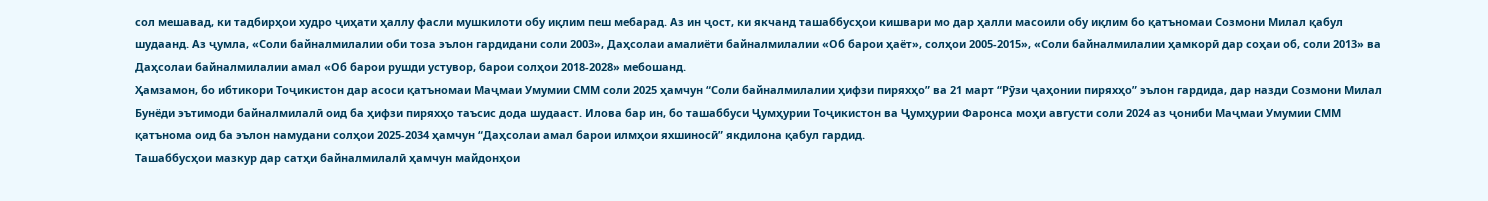сол мешавад, ки тадбирҳои худро ҷиҳати ҳаллу фасли мушкилоти обу иқлим пеш мебарад. Аз ин ҷост, ки якчанд ташаббусҳои кишвари мо дар ҳалли масоили обу иқлим бо қатъномаи Созмони Милал қабул шудаанд. Аз ҷумла, «Соли байналмилалии оби тоза эълон гардидани соли 2003», Даҳсолаи амалиёти байналмилалии «Об барои ҳаёт», солҳои 2005-2015», «Соли байналмилалии ҳамкорӣ дар соҳаи об, соли 2013» ва Даҳсолаи байналмилалии амал «Об барои рушди устувор, барои солҳои 2018-2028» мебошанд.
Ҳамзамон, бо ибтикори Тоҷикистон дар асоси қатъномаи Маҷмаи Умумии СММ соли 2025 ҳамчун “Соли байналмилалии ҳифзи пиряхҳо” ва 21 март “Рӯзи ҷаҳонии пиряхҳо” эълон гардида, дар назди Созмони Милал Бунёди эътимоди байналмилалӣ оид ба ҳифзи пиряхҳо таъсис дода шудааст. Илова бар ин, бо ташаббуси Ҷумҳурии Тоҷикистон ва Ҷумҳурии Фаронса моҳи августи соли 2024 аз ҷониби Маҷмаи Умумии СММ қатънома оид ба эълон намудани солҳои 2025-2034 ҳамчун “Даҳсолаи амал барои илмҳои яхшиносӣ” якдилона қабул гардид.
Ташаббусҳои мазкур дар сатҳи байналмилалӣ ҳамчун майдонҳои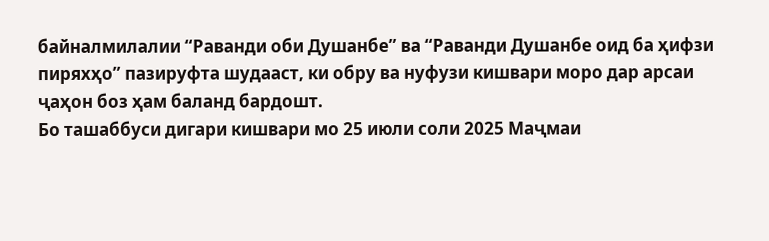байналмилалии “Раванди оби Душанбе” ва “Раванди Душанбе оид ба ҳифзи пиряхҳо” пазируфта шудааст, ки обру ва нуфузи кишвари моро дар арсаи ҷаҳон боз ҳам баланд бардошт.
Бо ташаббуси дигари кишвари мо 25 июли соли 2025 Маҷмаи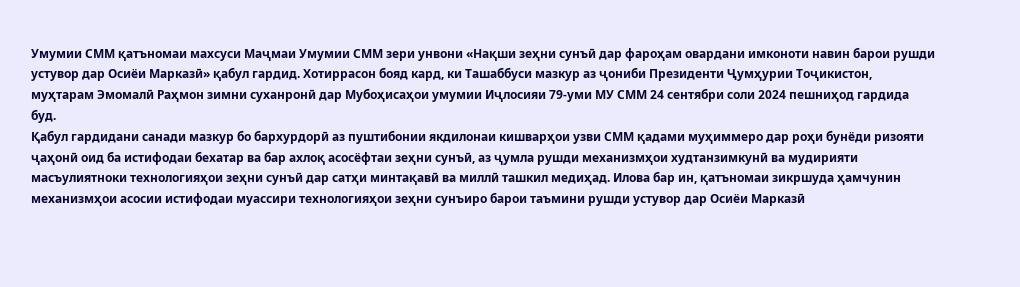Умумии СММ қатъномаи махсуси Маҷмаи Умумии СММ зери унвони «Нақши зеҳни сунъӣ дар фароҳам овардани имконоти навин барои рушди устувор дар Осиёи Марказӣ» қабул гардид. Хотиррасон бояд кард, ки Ташаббуси мазкур аз ҷониби Президенти Ҷумҳурии Тоҷикистон, муҳтарам Эмомалӣ Раҳмон зимни суханронӣ дар Мубоҳисаҳои умумии Иҷлосияи 79-уми МУ СММ 24 сентябри соли 2024 пешниҳод гардида буд.
Қабул гардидани санади мазкур бо бархурдорӣ аз пуштибонии якдилонаи кишварҳои узви СММ қадами муҳиммеро дар роҳи бунёди ризояти ҷаҳонӣ оид ба истифодаи бехатар ва бар ахлоқ асосёфтаи зеҳни сунъӣ, аз ҷумла рушди механизмҳои худтанзимкунӣ ва мудирияти масъулиятноки технологияҳои зеҳни сунъӣ дар сатҳи минтақавӣ ва миллӣ ташкил медиҳад. Илова бар ин, қатъномаи зикршуда ҳамчунин механизмҳои асосии истифодаи муассири технологияҳои зеҳни сунъиро барои таъмини рушди устувор дар Осиёи Марказӣ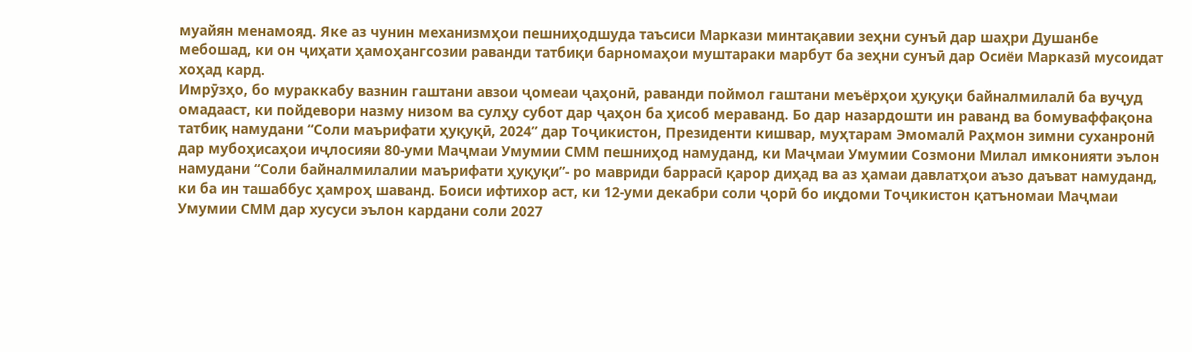муайян менамояд. Яке аз чунин механизмҳои пешниҳодшуда таъсиси Маркази минтақавии зеҳни сунъӣ дар шаҳри Душанбе мебошад, ки он ҷиҳати ҳамоҳангсозии раванди татбиқи барномаҳои муштараки марбут ба зеҳни сунъӣ дар Осиёи Марказӣ мусоидат хоҳад кард.
Имрӯзҳо, бо мураккабу вазнин гаштани авзои ҷомеаи ҷаҳонӣ, раванди поймол гаштани меъёрҳои ҳуқуқи байналмилалӣ ба вуҷуд омадааст, ки пойдевори назму низом ва сулҳу субот дар ҷаҳон ба ҳисоб мераванд. Бо дар назардошти ин раванд ва бомуваффақона татбиқ намудани “Соли маърифати ҳуқуқӣ, 2024” дар Тоҷикистон, Президенти кишвар, муҳтарам Эмомалӣ Раҳмон зимни суханронӣ дар мубоҳисаҳои иҷлосияи 80-уми Маҷмаи Умумии СММ пешниҳод намуданд, ки Маҷмаи Умумии Созмони Милал имконияти эълон намудани “Соли байналмилалии маърифати ҳуқуқи”- ро мавриди баррасӣ қарор диҳад ва аз ҳамаи давлатҳои аъзо даъват намуданд, ки ба ин ташаббус ҳамроҳ шаванд. Боиси ифтихор аст, ки 12-уми декабри соли ҷорӣ бо иқдоми Тоҷикистон қатъномаи Маҷмаи Умумии СММ дар хусуси эълон кардани соли 2027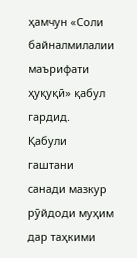ҳамчун «Соли байналмилалии маърифати ҳуқуқӣ» қабул гардид.
Қабули гаштани санади мазкур рӯйдоди муҳим дар таҳкими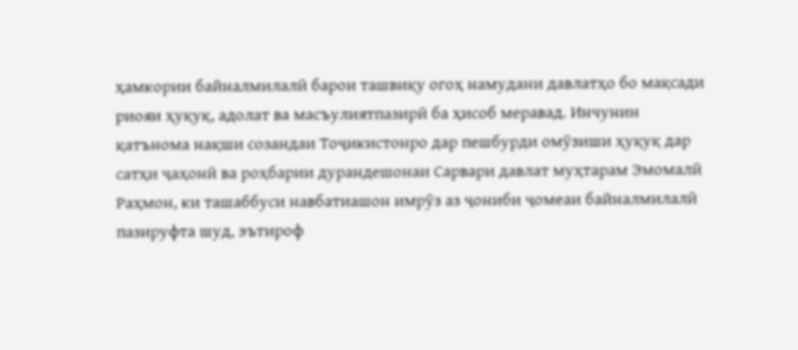ҳамкории байналмилалӣ барои ташвиқу огоҳ намудани давлатҳо бо мақсади риояи ҳуқуқ, адолат ва масъулиятпазирӣ ба ҳисоб меравад. Инчунин қатънома нақши созандаи Тоҷикистонро дар пешбурди омӯзиши ҳуқуқ дар сатҳи ҷаҳонӣ ва роҳбарии дурандешонаи Сарвари давлат муҳтарам Эмомалӣ Раҳмон, ки ташаббуси навбатиашон имрӯз аз ҷониби ҷомеаи байналмилалӣ пазируфта шуд, эътироф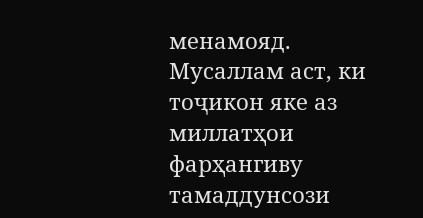менамояд.
Мусаллам аст, ки тоҷикон яке аз миллатҳои фарҳангиву тамаддунсози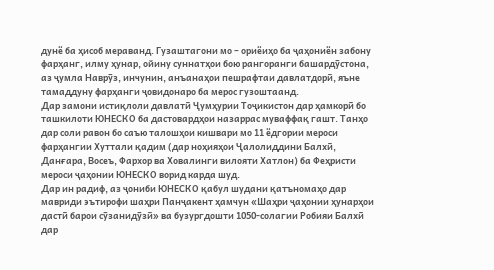дунё ба ҳисоб мераванд. Гузаштагони мо – ориёиҳо ба ҷаҳониён забону фарҳанг, илму ҳунар, ойину суннатҳои бою рангоранги башардӯстона, аз ҷумла Наврӯз, инчунин, анъанаҳои пешрафтаи давлатдорӣ, яъне тамаддуну фарҳанги ҷовидонаро ба мерос гузоштаанд.
Дар замони истиқлоли давлатӣ Ҷумҳурии Тоҷикистон дар ҳамкорӣ бо ташкилоти ЮНЕСКО ба дастовардҳои назаррас муваффақ гашт. Танҳо дар соли равон бо саъю талошҳои кишвари мо 11 ёдгории мероси фарҳангии Хуттали қадим (дар ноҳияҳои Ҷалолиддини Балхӣ, Данғара, Восеъ, Фархор ва Ховалинги вилояти Хатлон) ба Феҳристи мероси ҷаҳонии ЮНЕСКО ворид карда шуд.
Дар ин радиф, аз ҷониби ЮНЕСКО қабул шудани қатъномаҳо дар мавриди эътирофи шаҳри Панҷакент ҳамчун «Шаҳри ҷаҳонии ҳунарҳои дастӣ барои сӯзанидӯзӣ» ва бузургдошти 1050-солагии Робияи Балхӣ дар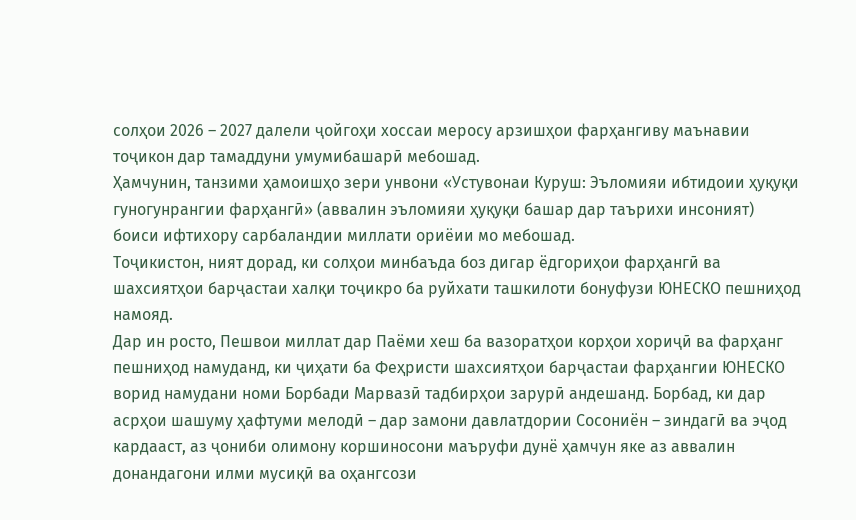солҳои 2026 – 2027 далели ҷойгоҳи хоссаи меросу арзишҳои фарҳангиву маънавии тоҷикон дар тамаддуни умумибашарӣ мебошад.
Ҳамчунин, танзими ҳамоишҳо зери унвони «Устувонаи Куруш: Эъломияи ибтидоии ҳуқуқи гуногунрангии фарҳангӣ» (аввалин эъломияи ҳуқуқи башар дар таърихи инсоният) боиси ифтихору сарбаландии миллати ориёии мо мебошад.
Тоҷикистон, ният дорад, ки солҳои минбаъда боз дигар ёдгориҳои фарҳангӣ ва шахсиятҳои барҷастаи халқи тоҷикро ба руйхати ташкилоти бонуфузи ЮНЕСКО пешниҳод намояд.
Дар ин росто, Пешвои миллат дар Паёми хеш ба вазоратҳои корҳои хориҷӣ ва фарҳанг пешниҳод намуданд, ки ҷиҳати ба Феҳристи шахсиятҳои барҷастаи фарҳангии ЮНЕСКО ворид намудани номи Борбади Марвазӣ тадбирҳои зарурӣ андешанд. Борбад, ки дар асрҳои шашуму ҳафтуми мелодӣ – дар замони давлатдории Сосониён – зиндагӣ ва эҷод кардааст, аз ҷониби олимону коршиносони маъруфи дунё ҳамчун яке аз аввалин донандагони илми мусиқӣ ва оҳангсози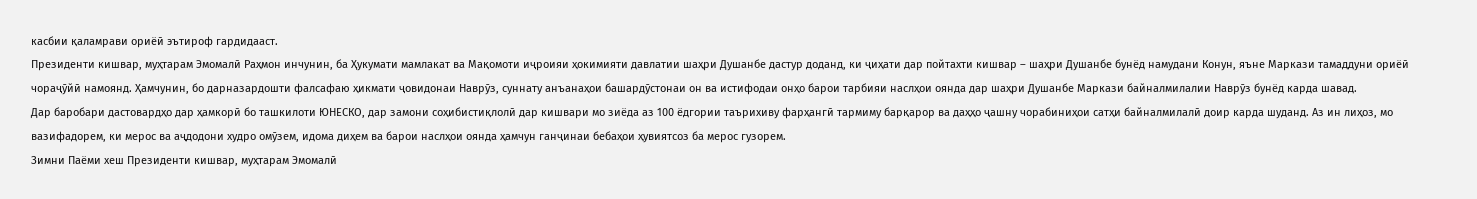касбии қаламрави ориёӣ эътироф гардидааст.
Президенти кишвар, муҳтарам Эмомалӣ Раҳмон инчунин, ба Ҳукумати мамлакат ва Мақомоти иҷроияи ҳокимияти давлатии шаҳри Душанбе дастур доданд, ки ҷиҳати дар пойтахти кишвар – шаҳри Душанбе бунёд намудани Конун, яъне Маркази тамаддуни ориёӣ чораҷӯйӣ намоянд. Ҳамчунин, бо дарназардошти фалсафаю ҳикмати ҷовидонаи Наврӯз, суннату анъанаҳои башардӯстонаи он ва истифодаи онҳо барои тарбияи наслҳои оянда дар шаҳри Душанбе Маркази байналмилалии Наврӯз бунёд карда шавад.
Дар баробари дастовардҳо дар ҳамкорӣ бо ташкилоти ЮНЕСКО, дар замони соҳибистиқлолӣ дар кишвари мо зиёда аз 100 ёдгории таърихиву фарҳангӣ тармиму барқарор ва даҳҳо ҷашну чорабиниҳои сатҳи байналмилалӣ доир карда шуданд. Аз ин лиҳоз, мо вазифадорем, ки мерос ва аҷдодони худро омӯзем, идома диҳем ва барои наслҳои оянда ҳамчун ганҷинаи бебаҳои ҳувиятсоз ба мерос гузорем.
Зимни Паёми хеш Президенти кишвар, муҳтарам Эмомалӣ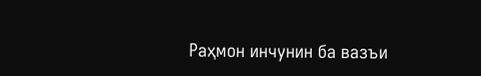Раҳмон инчунин ба вазъи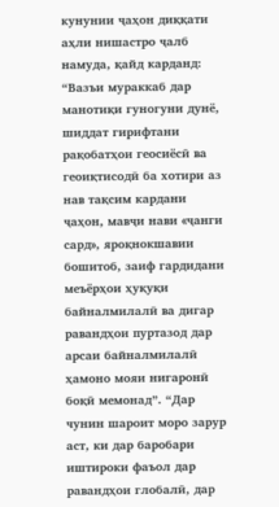кунунии ҷаҳон диққати аҳли нишастро ҷалб намуда, қайд карданд: “Вазъи мураккаб дар манотиқи гуногуни дунё, шиддат гирифтани рақобатҳои геосиёсӣ ва геоиқтисодӣ ба хотири аз нав тақсим кардани ҷаҳон, мавҷи нави «ҷанги сард», яроқнокшавии бошитоб, заиф гардидани меъёрҳои ҳуқуқи байналмилалӣ ва дигар равандҳои пуртазод дар арсаи байналмилалӣ ҳамоно мояи нигаронӣ боқӣ мемонад”. “Дар чунин шароит моро зарур аст, ки дар баробари иштироки фаъол дар равандҳои глобалӣ, дар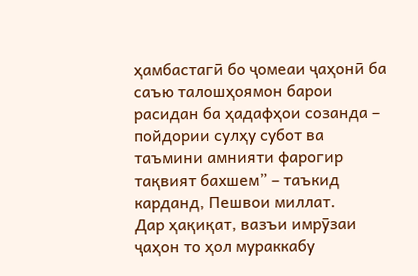ҳамбастагӣ бо ҷомеаи ҷаҳонӣ ба саъю талошҳоямон барои расидан ба ҳадафҳои созанда – пойдории сулҳу субот ва таъмини амнияти фарогир тақвият бахшем” – таъкид карданд, Пешвои миллат.
Дар ҳақиқат, вазъи имрӯзаи ҷаҳон то ҳол мураккабу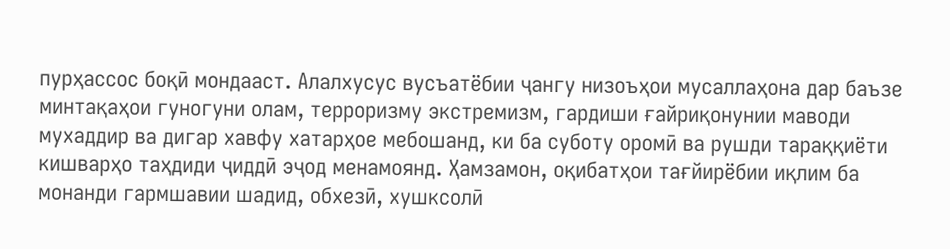пурҳассос боқӣ мондааст. Алалхусус вусъатёбии ҷангу низоъҳои мусаллаҳона дар баъзе минтақаҳои гуногуни олам, терроризму экстремизм, гардиши ғайриқонунии маводи мухаддир ва дигар хавфу хатарҳое мебошанд, ки ба суботу оромӣ ва рушди тараққиёти кишварҳо таҳдиди ҷиддӣ эҷод менамоянд. Ҳамзамон, оқибатҳои тағйирёбии иқлим ба монанди гармшавии шадид, обхезӣ, хушксолӣ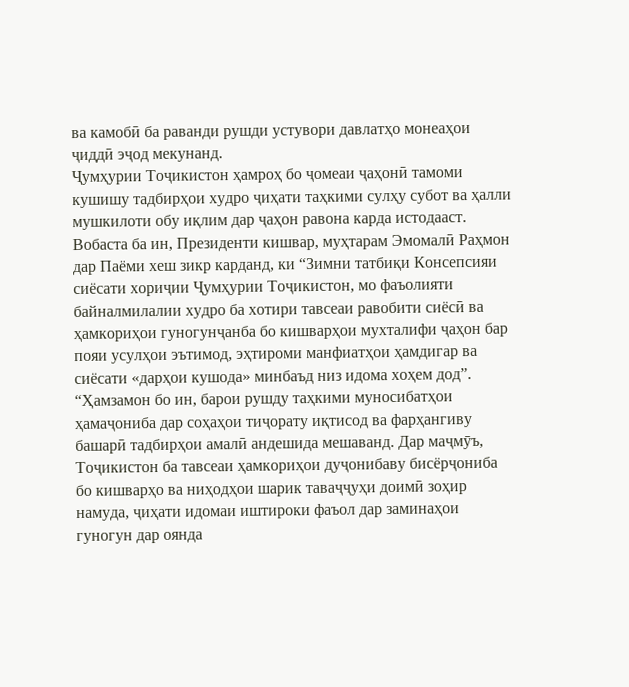ва камобӣ ба раванди рушди устувори давлатҳо монеаҳои ҷиддӣ эҷод мекунанд.
Ҷумҳурии Тоҷикистон ҳамроҳ бо ҷомеаи ҷаҳонӣ тамоми кушишу тадбирҳои худро ҷиҳати таҳкими сулҳу субот ва ҳалли мушкилоти обу иқлим дар ҷаҳон равона карда истодааст.
Вобаста ба ин, Президенти кишвар, муҳтарам Эмомалӣ Раҳмон дар Паёми хеш зикр карданд, ки “Зимни татбиқи Консепсияи сиёсати хориҷии Ҷумҳурии Тоҷикистон, мо фаъолияти байналмилалии худро ба хотири тавсеаи равобити сиёсӣ ва ҳамкориҳои гуногунҷанба бо кишварҳои мухталифи ҷаҳон бар пояи усулҳои эътимод, эҳтироми манфиатҳои ҳамдигар ва сиёсати «дарҳои кушода» минбаъд низ идома хоҳем дод”.
“Ҳамзамон бо ин, барои рушду таҳкими муносибатҳои ҳамаҷониба дар соҳаҳои тиҷорату иқтисод ва фарҳангиву башарӣ тадбирҳои амалӣ андешида мешаванд. Дар маҷмӯъ, Тоҷикистон ба тавсеаи ҳамкориҳои дуҷонибаву бисёрҷониба бо кишварҳо ва ниҳодҳои шарик таваҷҷуҳи доимӣ зоҳир намуда, ҷиҳати идомаи иштироки фаъол дар заминаҳои гуногун дар оянда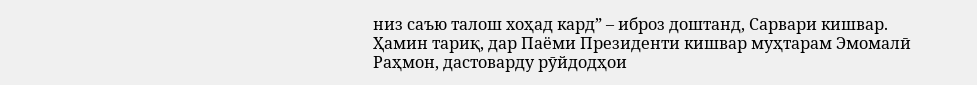низ саъю талош хоҳад кард” – иброз доштанд, Сарвари кишвар.
Ҳамин тариқ, дар Паёми Президенти кишвар муҳтарам Эмомалӣ Раҳмон, дастоварду рӯйдодҳои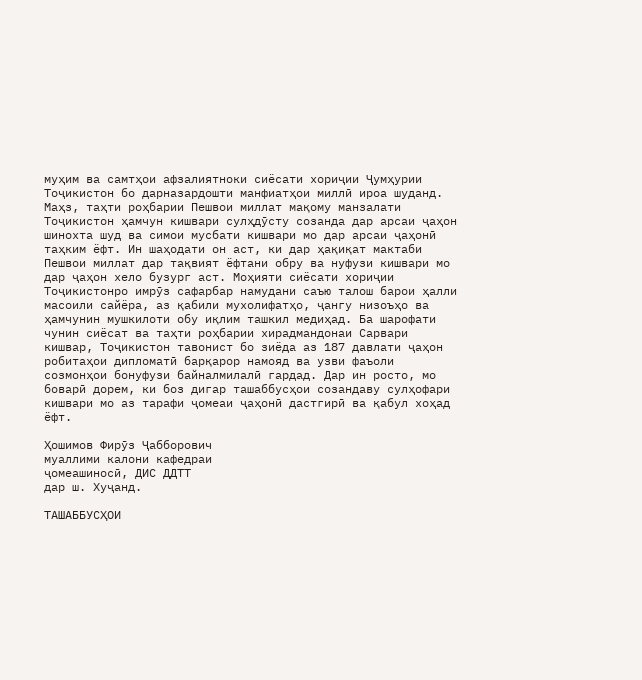муҳим ва самтҳои афзалиятноки сиёсати хориҷии Ҷумҳурии Тоҷикистон бо дарназардошти манфиатҳои миллӣ ироа шуданд. Маҳз, таҳти роҳбарии Пешвои миллат мақому манзалати Тоҷикистон ҳамчун кишвари сулҳдӯсту созанда дар арсаи ҷаҳон шинохта шуд ва симои мусбати кишвари мо дар арсаи ҷаҳонӣ таҳким ёфт. Ин шаҳодати он аст, ки дар ҳақиқат мактаби Пешвои миллат дар тақвият ёфтани обру ва нуфузи кишвари мо дар ҷаҳон хело бузург аст. Моҳияти сиёсати хориҷии Тоҷикистонро имрӯз сафарбар намудани саъю талош барои ҳалли масоили сайёра, аз қабили мухолифатҳо, ҷангу низоъҳо ва ҳамчунин мушкилоти обу иқлим ташкил медиҳад. Ба шарофати чунин сиёсат ва таҳти роҳбарии хирадмандонаи Сарвари кишвар, Тоҷикистон тавонист бо зиёда аз 187 давлати ҷаҳон робитаҳои дипломатӣ барқарор намояд ва узви фаъоли созмонҳои бонуфузи байналмилалӣ гардад. Дар ин росто, мо боварӣ дорем, ки боз дигар ташаббусҳои созандаву сулҳофари кишвари мо аз тарафи ҷомеаи ҷаҳонӣ дастгирӣ ва қабул хоҳад ёфт.

Ҳошимов Фирӯз Ҷабборович
муаллими калони кафедраи
ҷомеашиносӣ, ДИС ДДТТ
дар ш. Хуҷанд.

ТАШАББУСҲОИ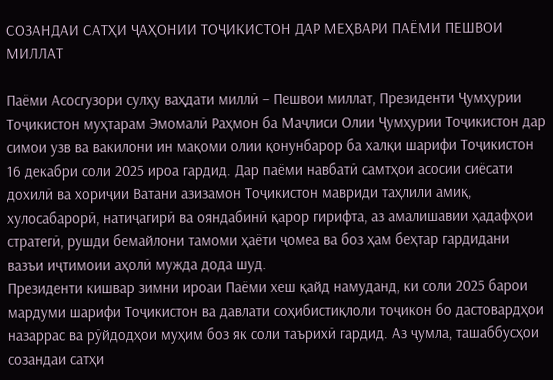СОЗАНДАИ САТҲИ ҶАҲОНИИ ТОҶИКИСТОН ДАР МЕҲВАРИ ПАЁМИ ПЕШВОИ МИЛЛАТ

Паёми Асосгузори сулҳу ваҳдати миллӣ – Пешвои миллат, Президенти Ҷумҳурии Тоҷикистон муҳтарам Эмомалӣ Раҳмон ба Маҷлиси Олии Ҷумҳурии Тоҷикистон дар симои узв ва вакилони ин мақоми олии қонунбарор ба халқи шарифи Тоҷикистон 16 декабри соли 2025 ироа гардид. Дар паёми навбатӣ самтҳои асосии сиёсати дохилӣ ва хориҷии Ватани азизамон Тоҷикистон мавриди таҳлили амиқ, хулосабарорӣ, натиҷагирӣ ва ояндабинӣ қарор гирифта, аз амалишавии ҳадафҳои стратегӣ, рушди бемайлони тамоми ҳаёти ҷомеа ва боз ҳам беҳтар гардидани вазъи иҷтимоии аҳолӣ мужда дода шуд.
Президенти кишвар зимни ироаи Паёми хеш қайд намуданд, ки соли 2025 барои мардуми шарифи Тоҷикистон ва давлати соҳибистиқлоли тоҷикон бо дастовардҳои назаррас ва рӯйдодҳои муҳим боз як соли таърихӣ гардид. Аз ҷумла, ташаббусҳои созандаи сатҳи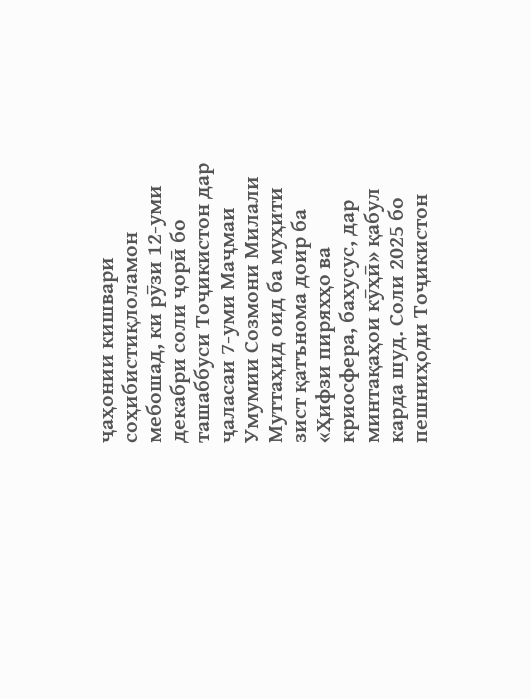ҷаҳонии кишвари соҳибистиқлоламон мебошад, ки рӯзи 12-уми декабри соли ҷорӣ бо ташаббуси Тоҷикистон дар ҷаласаи 7-уми Маҷмаи Умумии Созмони Милали Муттаҳид оид ба муҳити зист қатънома доир ба «Ҳифзи пиряхҳо ва криосфера, бахусус, дар минтақаҳои кӯҳӣ» қабул карда шуд. Соли 2025 бо пешниҳоди Тоҷикистон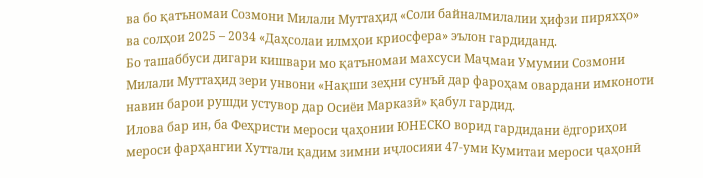ва бо қатъномаи Созмони Милали Муттаҳид «Соли байналмилалии ҳифзи пиряхҳо» ва солҳои 2025 – 2034 «Даҳсолаи илмҳои криосфера» эълон гардиданд.
Бо ташаббуси дигари кишвари мо қатъномаи махсуси Маҷмаи Умумии Созмони Милали Муттаҳид зери унвони «Нақши зеҳни сунъӣ дар фароҳам овардани имконоти навин барои рушди устувор дар Осиёи Марказӣ» қабул гардид.
Илова бар ин, ба Феҳристи мероси ҷаҳонии ЮНЕСКО ворид гардидани ёдгориҳои мероси фарҳангии Хуттали қадим зимни иҷлосияи 47-уми Кумитаи мероси ҷаҳонӣ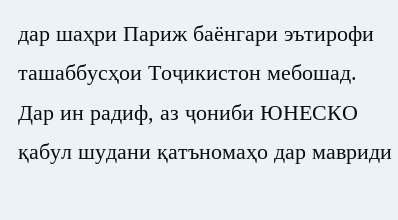дар шаҳри Париж баёнгари эътирофи ташаббусҳои Тоҷикистон мебошад.
Дар ин радиф, аз ҷониби ЮНЕСКО қабул шудани қатъномаҳо дар мавриди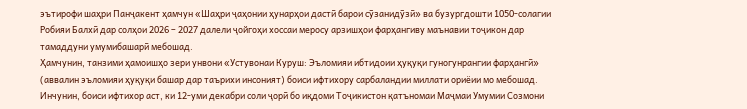эътирофи шаҳри Панҷакент ҳамчун «Шаҳри ҷаҳонии ҳунарҳои дастӣ барои сӯзанидӯзӣ» ва бузургдошти 1050-солагии Робияи Балхӣ дар солҳои 2026 – 2027 далели ҷойгоҳи хоссаи меросу арзишҳои фарҳангиву маънавии тоҷикон дар тамаддуни умумибашарӣ мебошад.
Ҳамчунин, танзими ҳамоишҳо зери унвони «Устувонаи Куруш: Эъломияи ибтидоии ҳуқуқи гуногунрангии фарҳангӣ» (аввалин эъломияи ҳуқуқи башар дар таърихи инсоният) боиси ифтихору сарбаландии миллати ориёии мо мебошад. Инчунин, боиси ифтихор аст, ки 12-уми декабри соли ҷорӣ бо иқдоми Тоҷикистон қатъномаи Маҷмаи Умумии Созмони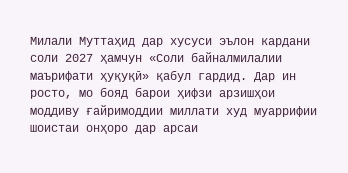Милали Муттаҳид дар хусуси эълон кардани соли 2027 ҳамчун «Соли байналмилалии маърифати ҳуқуқӣ» қабул гардид. Дар ин росто, мо бояд барои ҳифзи арзишҳои моддиву ғайримоддии миллати худ муаррифии шоистаи онҳоро дар арсаи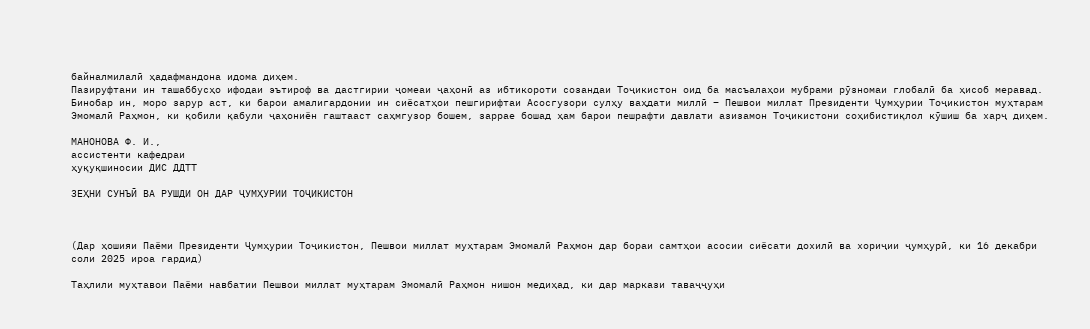байналмилалӣ ҳадафмандона идома диҳем.
Пазируфтани ин ташаббусҳо ифодаи эътироф ва дастгирии ҷомеаи ҷаҳонӣ аз ибтикороти созандаи Тоҷикистон оид ба масъалаҳои мубрами рӯзномаи глобалӣ ба ҳисоб меравад. Бинобар ин, моро зарур аст, ки барои амалигардонии ин сиёсатҳои пешгирифтаи Асосгузори сулҳу ваҳдати миллӣ – Пешвои миллат Президенти Ҷумҳурии Тоҷикистон муҳтарам Эмомалӣ Раҳмон, ки қобили қабули ҷаҳониён гаштааст саҳмгузор бошем, заррае бошад ҳам барои пешрафти давлати азизамон Тоҷикистони соҳибистиқлол кӯшиш ба харҷ диҳем.

МАНОНОВА Ф. И.,
ассистенти кафедраи
ҳуқуқшиносии ДИС ДДТТ

ЗЕҲНИ СУНЪӢ ВА РУШДИ ОН ДАР ҶУМҲУРИИ ТОҶИКИСТОН



(Дар ҳошияи Паёми Президенти Ҷумҳурии Тоҷикистон, Пешвои миллат муҳтарам Эмомалӣ Раҳмон дар бораи самтҳои асосии сиёсати дохилӣ ва хориҷии ҷумҳурӣ, ки 16 декабри соли 2025 ироа гардид)

Таҳлили муҳтавои Паёми навбатии Пешвои миллат муҳтарам Эмомалӣ Раҳмон нишон медиҳад, ки дар маркази таваҷҷуҳи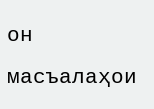он масъалаҳои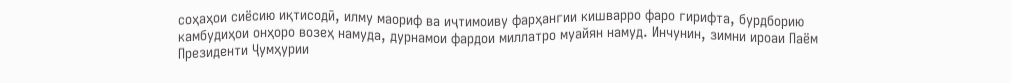соҳаҳои сиёсию иқтисодӣ, илму маориф ва иҷтимоиву фарҳангии кишварро фаро гирифта, бурдборию камбудиҳои онҳоро возеҳ намуда, дурнамои фардои миллатро муайян намуд. Инчунин, зимни ироаи Паём Президенти Ҷумҳурии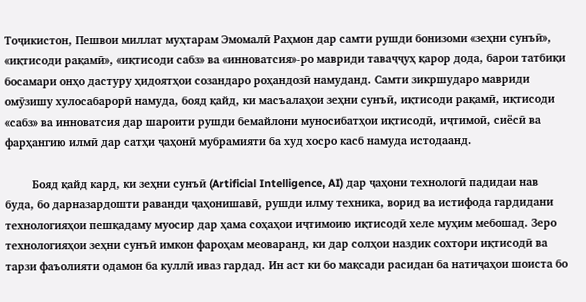Тоҷикистон, Пешвои миллат муҳтарам Эмомалӣ Раҳмон дар самти рушди бонизоми «зеҳни сунъӣ», «иқтисоди рақамӣ», «иқтисоди сабз» ва «инноватсия»-ро мавриди таваҷҷуҳ қарор дода, барои татбиқи босамари онҳо дастуру ҳидоятҳои созандаро роҳандозӣ намуданд. Самти зикршударо мавриди омӯзишу хулосабарорӣ намуда, бояд қайд, ки масъалаҳои зеҳни сунъӣ, иқтисоди рақамӣ, иқтисоди «сабз» ва инноватсия дар шароити рушди бемайлони муносибатҳои иқтисодӣ, иҷтимоӣ, сиёсӣ ва фарҳангию илмӣ дар сатҳи ҷаҳонӣ мубрамияти ба худ хосро касб намуда истодаанд.

         Бояд қайд кард, ки зеҳни сунъӣ (Artificial Intelligence, AI) дар ҷаҳони технологӣ падидаи нав буда, бо дарназардошти раванди ҷаҳонишавӣ, рушди илму техника, ворид ва истифода гардидани технологияҳои пешқадаму муосир дар ҳама соҳаҳои иҷтимоию иқтисодӣ хеле муҳим мебошад. Зеро технологияҳои зеҳни сунъӣ имкон фароҳам меоваранд, ки дар солҳои наздик сохтори иқтисодӣ ва тарзи фаъолияти одамон ба куллӣ иваз гардад. Ин аст ки бо мақсади расидан ба натиҷаҳои шоиста бо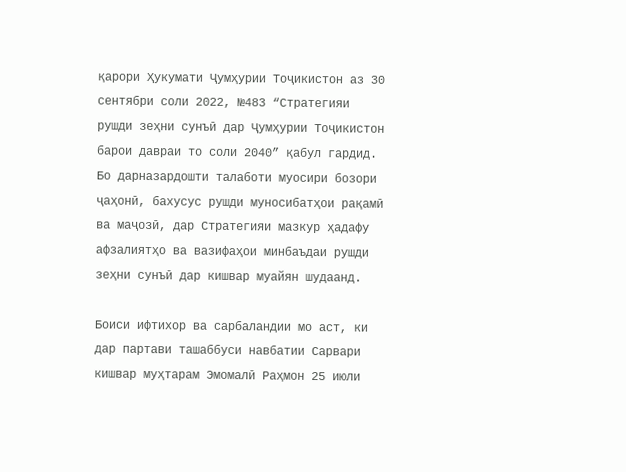қарори Ҳукумати Ҷумҳурии Тоҷикистон аз 30 сентябри соли 2022, №483 “Стратегияи рушди зеҳни сунъӣ дар Ҷумҳурии Тоҷикистон барои давраи то соли 2040” қабул гардид. Бо дарназардошти талаботи муосири бозори ҷаҳонӣ, бахусус рушди муносибатҳои рақамӣ ва маҷозӣ, дар Стратегияи мазкур ҳадафу афзалиятҳо ва вазифаҳои минбаъдаи рушди зеҳни сунъӣ дар кишвар муайян шудаанд.

Боиси ифтихор ва сарбаландии мо аст, ки дар партави ташаббуси навбатии Сарвари кишвар муҳтарам Эмомалӣ Раҳмон 25 июли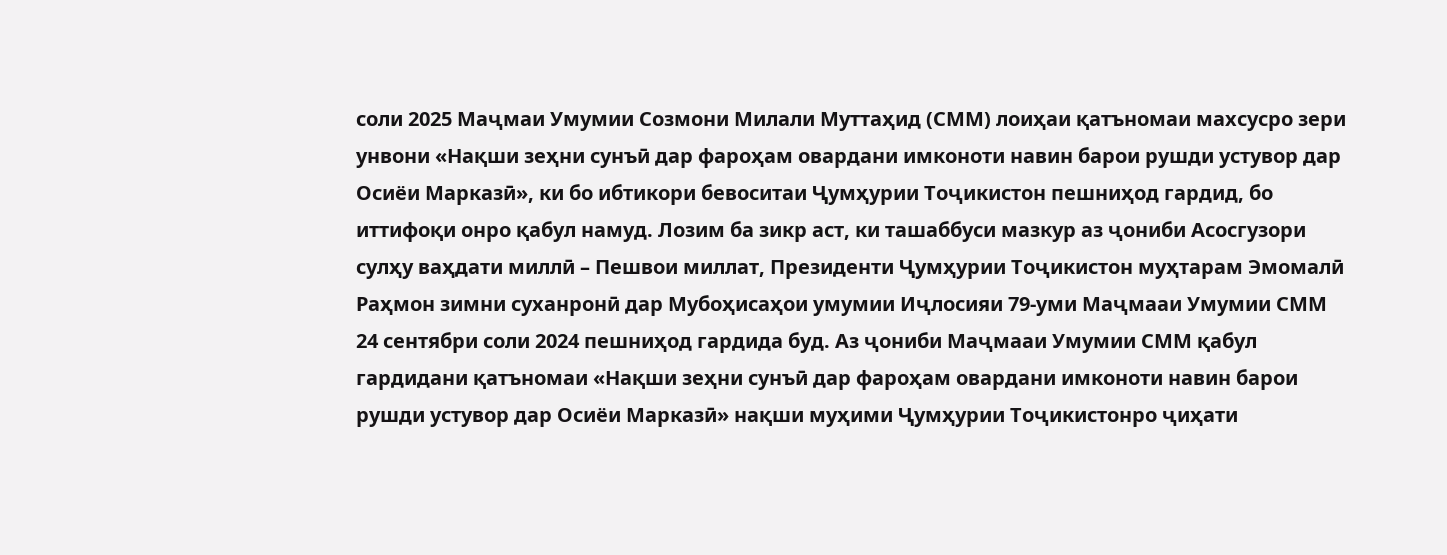соли 2025 Маҷмаи Умумии Созмони Милали Муттаҳид (СММ) лоиҳаи қатъномаи махсусро зери унвони «Нақши зеҳни сунъӣ дар фароҳам овардани имконоти навин барои рушди устувор дар Осиёи Марказӣ», ки бо ибтикори бевоситаи Ҷумҳурии Тоҷикистон пешниҳод гардид, бо иттифоқи онро қабул намуд. Лозим ба зикр аст, ки ташаббуси мазкур аз ҷониби Асосгузори сулҳу ваҳдати миллӣ – Пешвои миллат, Президенти Ҷумҳурии Тоҷикистон муҳтарам Эмомалӣ Раҳмон зимни суханронӣ дар Мубоҳисаҳои умумии Иҷлосияи 79-уми Маҷмааи Умумии СММ 24 сентябри соли 2024 пешниҳод гардида буд. Аз ҷониби Маҷмааи Умумии СММ қабул гардидани қатъномаи «Нақши зеҳни сунъӣ дар фароҳам овардани имконоти навин барои рушди устувор дар Осиёи Марказӣ» нақши муҳими Ҷумҳурии Тоҷикистонро ҷиҳати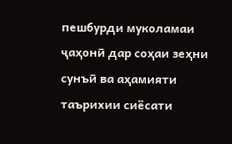пешбурди муколамаи ҷаҳонӣ дар соҳаи зеҳни сунъӣ ва аҳамияти таърихии сиёсати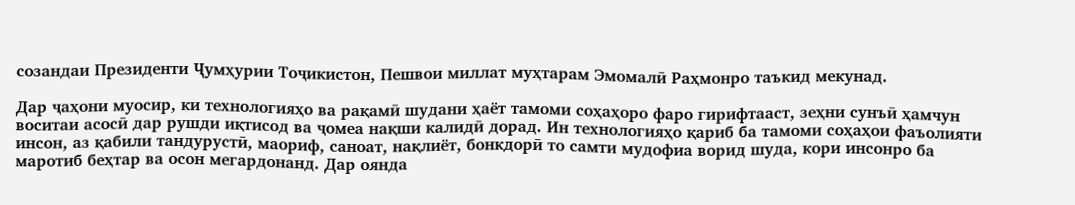созандаи Президенти Ҷумҳурии Тоҷикистон, Пешвои миллат муҳтарам Эмомалӣ Раҳмонро таъкид мекунад.

Дар ҷаҳони муосир, ки технологияҳо ва рақамӣ шудани ҳаёт тамоми соҳаҳоро фаро гирифтааст, зеҳни сунъӣ ҳамчун воситаи асосӣ дар рушди иқтисод ва ҷомеа нақши калидӣ дорад. Ин технологияҳо қариб ба тамоми соҳаҳои фаъолияти инсон, аз қабили тандурустӣ, маориф, саноат, нақлиёт, бонкдорӣ то самти мудофиа ворид шуда, кори инсонро ба маротиб беҳтар ва осон мегардонанд. Дар оянда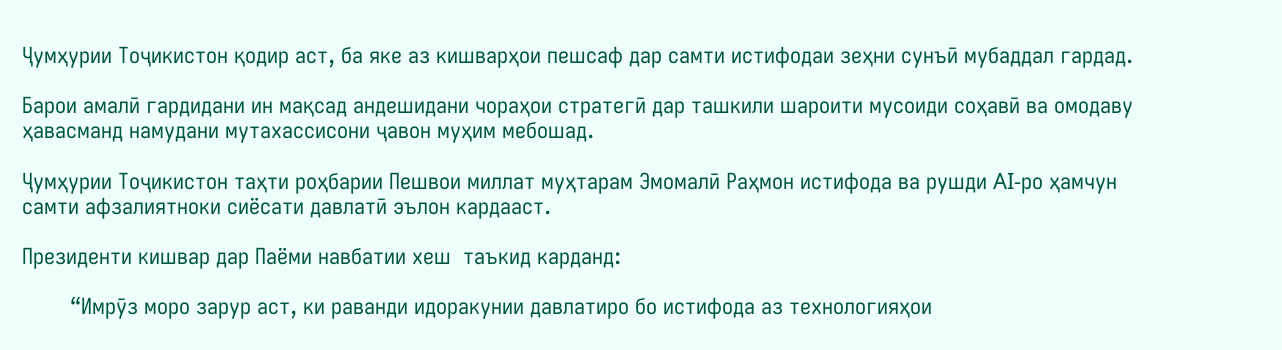Ҷумҳурии Тоҷикистон қодир аст, ба яке аз кишварҳои пешсаф дар самти истифодаи зеҳни сунъӣ мубаддал гардад.

Барои амалӣ гардидани ин мақсад андешидани чораҳои стратегӣ дар ташкили шароити мусоиди соҳавӣ ва омодаву ҳавасманд намудани мутахассисони ҷавон муҳим мебошад.

Ҷумҳурии Тоҷикистон таҳти роҳбарии Пешвои миллат муҳтарам Эмомалӣ Раҳмон истифода ва рушди AI-ро ҳамчун самти афзалиятноки сиёсати давлатӣ эълон кардааст.

Президенти кишвар дар Паёми навбатии хеш  таъкид карданд:

        “Имрӯз моро зарур аст, ки раванди идоракунии давлатиро бо истифода аз технологияҳои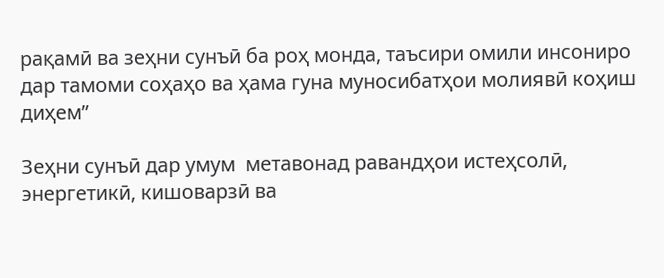рақамӣ ва зеҳни сунъӣ ба роҳ монда, таъсири омили инсониро дар тамоми соҳаҳо ва ҳама гуна муносибатҳои молиявӣ коҳиш диҳем”

Зеҳни сунъӣ дар умум  метавонад равандҳои истеҳсолӣ, энергетикӣ, кишоварзӣ ва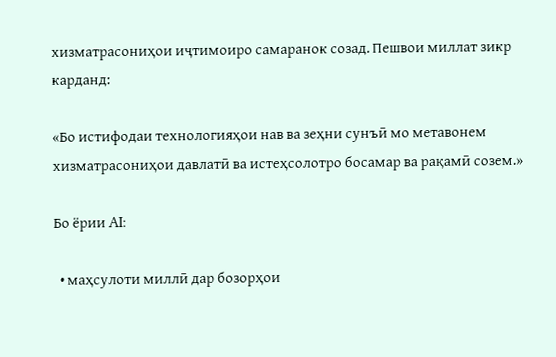хизматрасониҳои иҷтимоиро самаранок созад. Пешвои миллат зикр карданд:

«Бо истифодаи технологияҳои нав ва зеҳни сунъӣ мо метавонем хизматрасониҳои давлатӣ ва истеҳсолотро босамар ва рақамӣ созем.»

Бо ёрии AI:

  • маҳсулоти миллӣ дар бозорҳои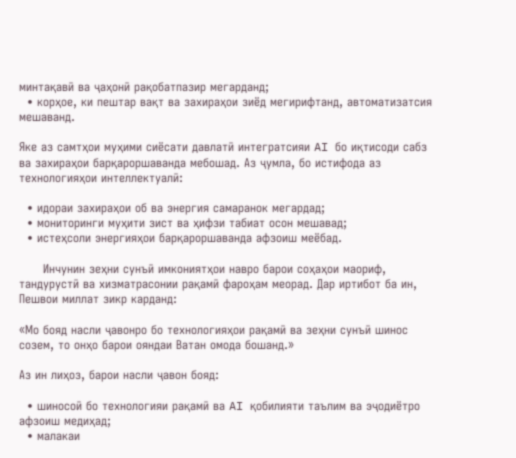минтақавӣ ва ҷаҳонӣ рақобатпазир мегарданд;
  • корҳое, ки пештар вақт ва захираҳои зиёд мегирифтанд, автоматизатсия мешаванд.

Яке аз самтҳои муҳими сиёсати давлатӣ интегратсияи AI бо иқтисоди сабз ва захираҳои барқароршаванда мебошад. Аз ҷумла, бо истифода аз технологияҳои интеллектуалӣ:

  • идораи захираҳои об ва энергия самаранок мегардад;
  • мониторинги муҳити зист ва ҳифзи табиат осон мешавад;
  • истеҳсоли энергияҳои барқароршаванда афзоиш меёбад.

      Инчунин зеҳни сунъӣ имкониятҳои навро барои соҳаҳои маориф, тандурустӣ ва хизматрасонии рақамӣ фароҳам меорад. Дар иртибот ба ин, Пешвои миллат зикр карданд:

«Мо бояд насли ҷавонро бо технологияҳои рақамӣ ва зеҳни сунъӣ шинос созем, то онҳо барои ояндаи Ватан омода бошанд.»

Аз ин лиҳоз, барои насли ҷавон бояд:

  • шиносоӣ бо технологияи рақамӣ ва AI қобилияти таълим ва эҷодиётро афзоиш медиҳад;
  • малакаи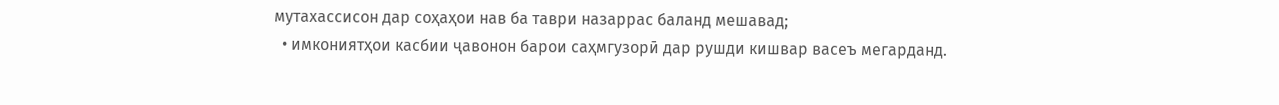мутахассисон дар соҳаҳои нав ба таври назаррас баланд мешавад;
  • имкониятҳои касбии ҷавонон барои саҳмгузорӣ дар рушди кишвар васеъ мегарданд.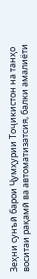Зеҳни сунъӣ барои Ҷумҳурии Тоҷикистон на танҳо воситаи рақамӣ ва автоматизатсия, балки амалиёти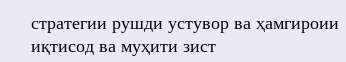стратегии рушди устувор ва ҳамгироии иқтисод ва муҳити зист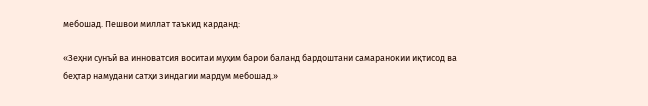мебошад. Пешвои миллат таъкид карданд:

«Зеҳни сунъӣ ва инноватсия воситаи муҳим барои баланд бардоштани самаранокии иқтисод ва беҳтар намудани сатҳи зиндагии мардум мебошад.»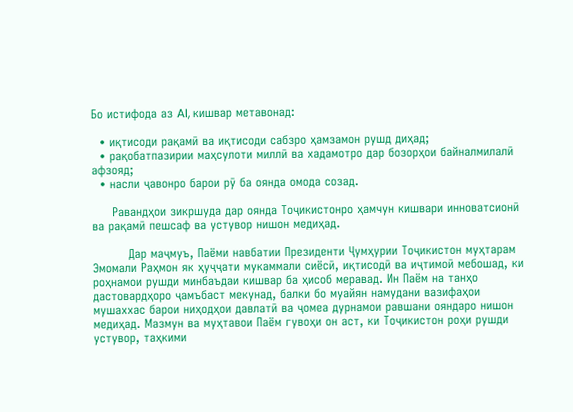Бо истифода аз AI, кишвар метавонад:

  • иқтисоди рақамӣ ва иқтисоди сабзро ҳамзамон рушд диҳад;
  • рақобатпазирии маҳсулоти миллӣ ва хадамотро дар бозорҳои байналмилалӣ афзояд;
  • насли ҷавонро барои рӯ ба оянда омода созад.

     Равандҳои зикршуда дар оянда Тоҷикистонро ҳамчун кишвари инноватсионӣ ва рақамӣ пешсаф ва устувор нишон медиҳад.

         Дар маҷмуъ, Паёми навбатии Президенти Ҷумҳурии Тоҷикистон муҳтарам Эмомали Раҳмон як ҳуҷҷати мукаммали сиёсӣ, иқтисодӣ ва иҷтимоӣ мебошад, ки роҳнамои рушди минбаъдаи кишвар ба ҳисоб меравад. Ин Паём на танҳо дастовардҳоро ҷамъбаст мекунад, балки бо муайян намудани вазифаҳои мушаххас барои ниҳодҳои давлатӣ ва ҷомеа дурнамои равшани ояндаро нишон медиҳад. Мазмун ва муҳтавои Паём гувоҳи он аст, ки Тоҷикистон роҳи рушди устувор, таҳкими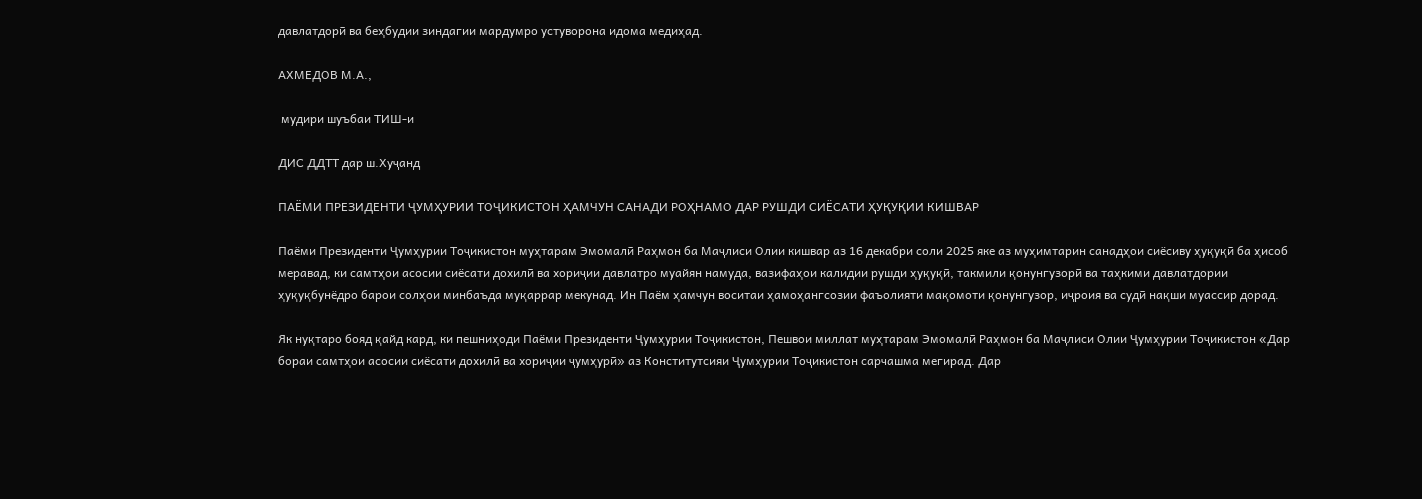давлатдорӣ ва беҳбудии зиндагии мардумро устуворона идома медиҳад.

АХМЕДОВ М.А.,

 мудири шуъбаи ТИШ-и

ДИС ДДТТ дар ш.Хуҷанд

ПАЁМИ ПРЕЗИДЕНТИ ҶУМҲУРИИ ТОҶИКИСТОН ҲАМЧУН САНАДИ РОҲНАМО ДАР РУШДИ СИЁСАТИ ҲУҚУҚИИ КИШВАР

Паёми Президенти Ҷумҳурии Тоҷикистон муҳтарам Эмомалӣ Раҳмон ба Маҷлиси Олии кишвар аз 16 декабри соли 2025 яке аз муҳимтарин санадҳои сиёсиву ҳуқуқӣ ба ҳисоб меравад, ки самтҳои асосии сиёсати дохилӣ ва хориҷии давлатро муайян намуда, вазифаҳои калидии рушди ҳуқуқӣ, такмили қонунгузорӣ ва таҳкими давлатдории ҳуқуқбунёдро барои солҳои минбаъда муқаррар мекунад. Ин Паём ҳамчун воситаи ҳамоҳангсозии фаъолияти мақомоти қонунгузор, иҷроия ва судӣ нақши муассир дорад.

Як нуқтаро бояд қайд кард, ки пешниҳоди Паёми Президенти Ҷумҳурии Тоҷикистон, Пешвои миллат муҳтарам Эмомалӣ Раҳмон ба Маҷлиси Олии Ҷумҳурии Тоҷикистон «Дар бораи самтҳои асосии сиёсати дохилӣ ва хориҷии ҷумҳурӣ» аз Конститутсияи Ҷумҳурии Тоҷикистон сарчашма мегирад. Дар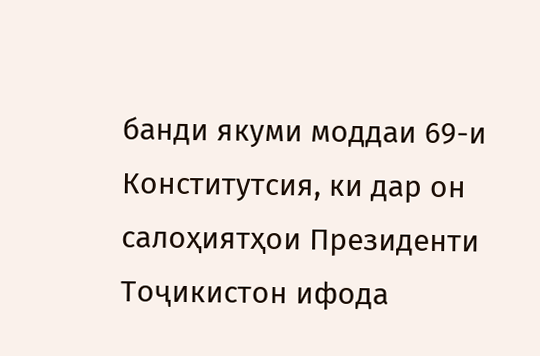банди якуми моддаи 69-и Конститутсия, ки дар он салоҳиятҳои Президенти Тоҷикистон ифода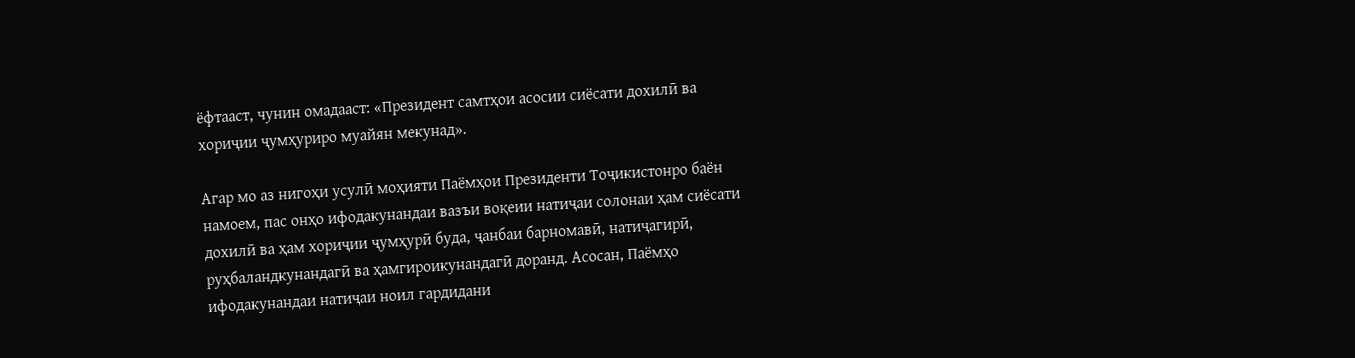ёфтааст, чунин омадааст: «Президент самтҳои асосии сиёсати дохилӣ ва хориҷии ҷумҳуриро муайян мекунад».

Агар мо аз нигоҳи усулӣ моҳияти Паёмҳои Президенти Тоҷикистонро баён намоем, пас онҳо ифодакунандаи вазъи воқеии натиҷаи солонаи ҳам сиёсати дохилӣ ва ҳам хориҷии ҷумҳурӣ буда, ҷанбаи барномавӣ, натиҷагирӣ, руҳбаландкунандагӣ ва ҳамгироикунандагӣ доранд. Асосан, Паёмҳо ифодакунандаи натиҷаи ноил гардидани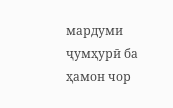мардуми ҷумҳурӣ ба ҳамон чор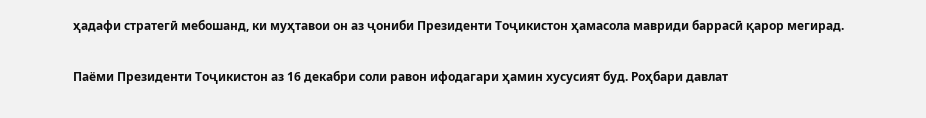ҳадафи стратегӣ мебошанд, ки муҳтавои он аз ҷониби Президенти Тоҷикистон ҳамасола мавриди баррасӣ қарор мегирад.

Паёми Президенти Тоҷикистон аз 16 декабри соли равон ифодагари ҳамин хусусият буд. Роҳбари давлат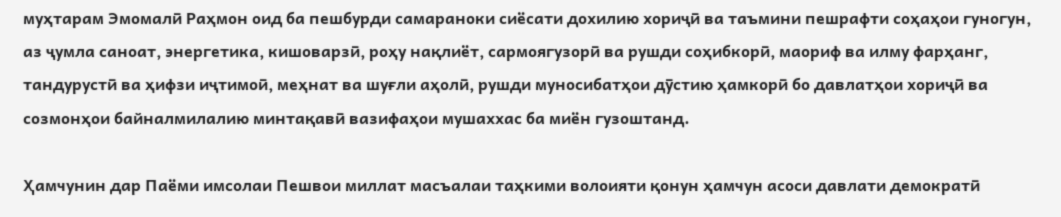муҳтарам Эмомалӣ Раҳмон оид ба пешбурди самараноки сиёсати дохилию хориҷӣ ва таъмини пешрафти соҳаҳои гуногун, аз ҷумла саноат, энергетика, кишоварзӣ, роҳу нақлиёт, сармоягузорӣ ва рушди соҳибкорӣ, маориф ва илму фарҳанг, тандурустӣ ва ҳифзи иҷтимоӣ, меҳнат ва шуғли аҳолӣ, рушди муносибатҳои дӯстию ҳамкорӣ бо давлатҳои хориҷӣ ва созмонҳои байналмилалию минтақавӣ вазифаҳои мушаххас ба миён гузоштанд.

Ҳамчунин дар Паёми имсолаи Пешвои миллат масъалаи таҳкими волоияти қонун ҳамчун асоси давлати демократӣ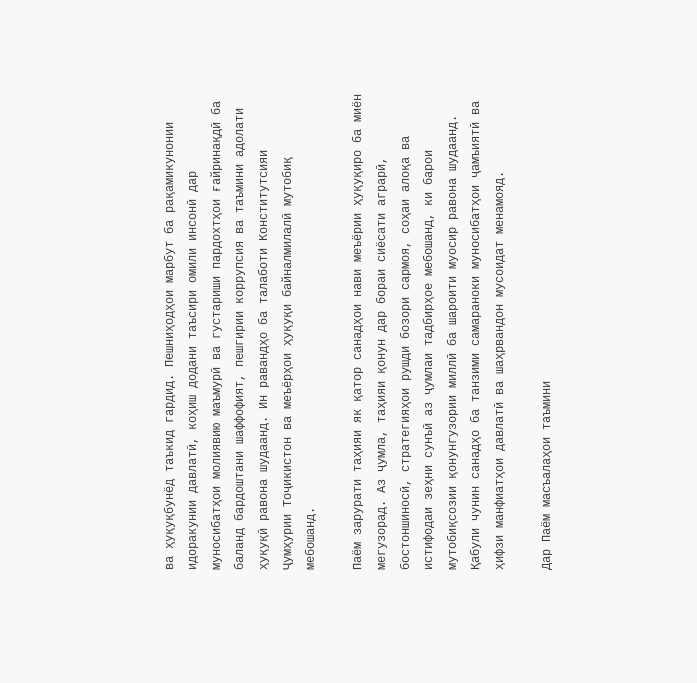ва ҳуқуқбунёд таъкид гардид. Пешниҳодҳои марбут ба рақамикунонии идоракунии давлатӣ, коҳиш додани таъсири омили инсонӣ дар муносибатҳои молиявию маъмурӣ ва густариши пардохтҳои ғайринақдӣ ба баланд бардоштани шаффофият, пешгирии коррупсия ва таъмини адолати ҳуқуқӣ равона шудаанд. Ин равандҳо ба талаботи Конститутсияи Ҷумҳурии Тоҷикистон ва меъёрҳои ҳуқуқи байналмилалӣ мутобиқ мебошанд.

Паём зарурати таҳияи як қатор санадҳои нави меъёрии ҳуқуқиро ба миён мегузорад. Аз ҷумла, таҳияи қонун дар бораи сиёсати аграрӣ, бостоншиносӣ, стратегияҳои рушди бозори сармоя, соҳаи алоқа ва истифодаи зеҳни сунъӣ аз ҷумлаи тадбирҳое мебошанд, ки барои мутобиқсозии қонунгузории миллӣ ба шароити муосир равона шудаанд. Қабули чунин санадҳо ба танзими самараноки муносибатҳои ҷамъиятӣ ва ҳифзи манфиатҳои давлатӣ ва шаҳрвандон мусоидат менамояд.

Дар Паём масъалаҳои таъмини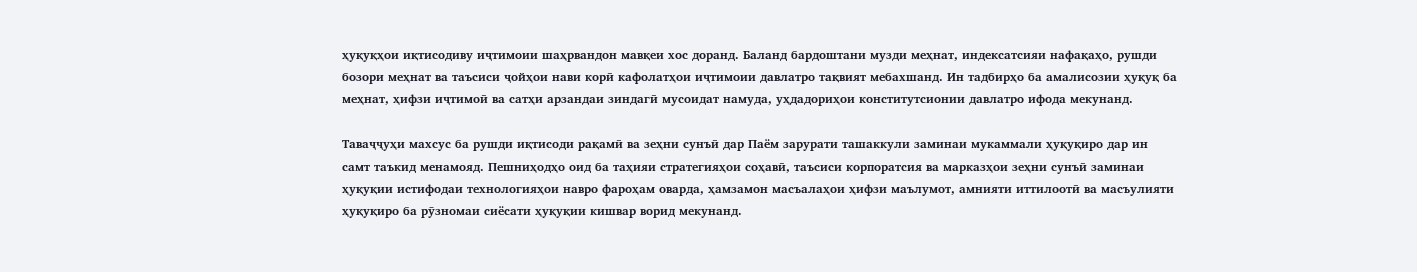ҳуқуқҳои иқтисодиву иҷтимоии шаҳрвандон мавқеи хос доранд. Баланд бардоштани музди меҳнат, индексатсияи нафақаҳо, рушди бозори меҳнат ва таъсиси ҷойҳои нави корӣ кафолатҳои иҷтимоии давлатро тақвият мебахшанд. Ин тадбирҳо ба амалисозии ҳуқуқ ба меҳнат, ҳифзи иҷтимоӣ ва сатҳи арзандаи зиндагӣ мусоидат намуда, уҳдадориҳои конститутсионии давлатро ифода мекунанд.

Таваҷҷуҳи махсус ба рушди иқтисоди рақамӣ ва зеҳни сунъӣ дар Паём зарурати ташаккули заминаи мукаммали ҳуқуқиро дар ин самт таъкид менамояд. Пешниҳодҳо оид ба таҳияи стратегияҳои соҳавӣ, таъсиси корпоратсия ва марказҳои зеҳни сунъӣ заминаи ҳуқуқии истифодаи технологияҳои навро фароҳам оварда, ҳамзамон масъалаҳои ҳифзи маълумот, амнияти иттилоотӣ ва масъулияти ҳуқуқиро ба рӯзномаи сиёсати ҳуқуқии кишвар ворид мекунанд.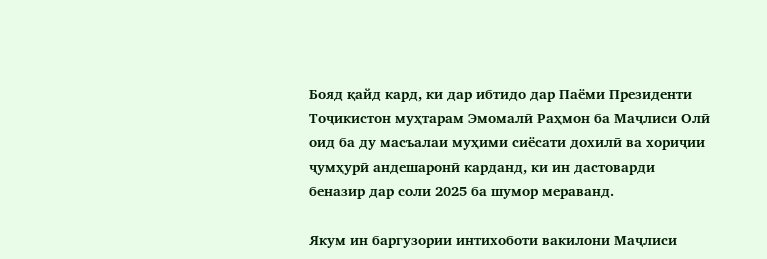Бояд қайд кард, ки дар ибтидо дар Паёми Президенти Тоҷикистон муҳтарам Эмомалӣ Раҳмон ба Маҷлиси Олӣ оид ба ду масъалаи муҳими сиёсати дохилӣ ва хориҷии ҷумҳурӣ андешаронӣ карданд, ки ин дастоварди беназир дар соли 2025 ба шумор мераванд.

Якум ин баргузории интихоботи вакилони Маҷлиси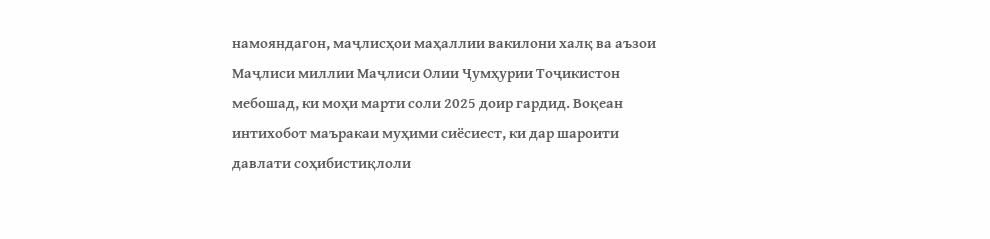намояндагон, маҷлисҳои маҳаллии вакилони халқ ва аъзои Маҷлиси миллии Маҷлиси Олии Ҷумҳурии Тоҷикистон мебошад, ки моҳи марти соли 2025 доир гардид. Воқеан интихобот маъракаи муҳими сиёсиест, ки дар шароити давлати соҳибистиқлоли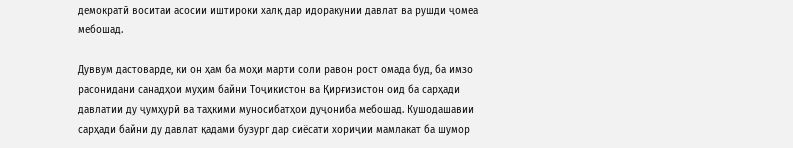демократӣ воситаи асосии иштироки халқ дар идоракунии давлат ва рушди ҷомеа мебошад.

Дуввум дастоварде, ки он ҳам ба моҳи марти соли равон рост омада буд, ба имзо расонидани санадҳои муҳим байни Тоҷикистон ва Қирғизистон оид ба сарҳади давлатии ду ҷумҳурӣ ва таҳкими муносибатҳои дуҷониба мебошад. Кушодашавии сарҳади байни ду давлат қадами бузург дар сиёсати хориҷии мамлакат ба шумор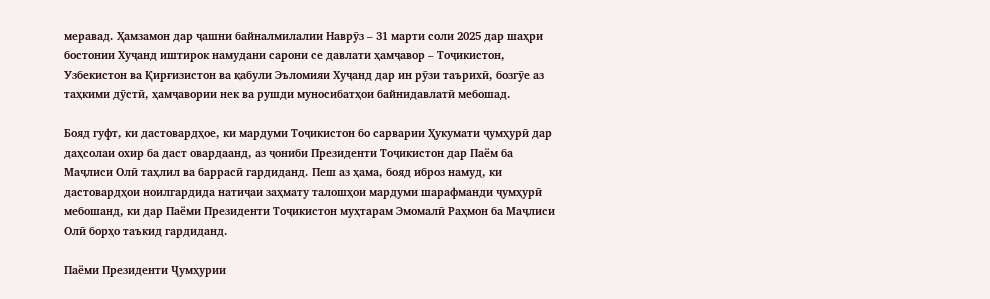меравад. Ҳамзамон дар ҷашни байналмилалии Наврӯз – 31 марти соли 2025 дар шаҳри бостонии Хуҷанд иштирок намудани сарони се давлати ҳамҷавор – Тоҷикистон, Узбекистон ва Қирғизистон ва қабули Эъломияи Хуҷанд дар ин рӯзи таърихӣ, бозгӯе аз таҳкими дӯстӣ, ҳамҷавории нек ва рушди муносибатҳои байнидавлатӣ мебошад.

Бояд гуфт, ки дастовардҳое, ки мардуми Тоҷикистон бо сарварии Ҳукумати ҷумҳурӣ дар даҳсолаи охир ба даст овардаанд, аз ҷониби Президенти Тоҷикистон дар Паём ба Маҷлиси Олӣ таҳлил ва баррасӣ гардиданд. Пеш аз ҳама, бояд иброз намуд, ки дастовардҳои ноилгардида натиҷаи заҳмату талошҳои мардуми шарафманди ҷумҳурӣ мебошанд, ки дар Паёми Президенти Тоҷикистон муҳтарам Эмомалӣ Раҳмон ба Маҷлиси Олӣ борҳо таъкид гардиданд.

Паёми Президенти Ҷумҳурии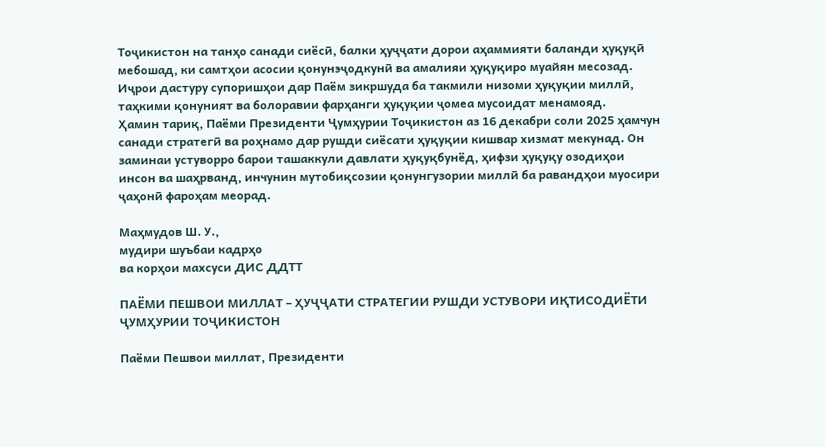Тоҷикистон на танҳо санади сиёсӣ, балки ҳуҷҷати дорои аҳаммияти баланди ҳуқуқӣ мебошад, ки самтҳои асосии қонунэҷодкунӣ ва амалияи ҳуқуқиро муайян месозад. Иҷрои дастуру супоришҳои дар Паём зикршуда ба такмили низоми ҳуқуқии миллӣ, таҳкими қонуният ва болоравии фарҳанги ҳуқуқии ҷомеа мусоидат менамояд.
Ҳамин тариқ, Паёми Президенти Ҷумҳурии Тоҷикистон аз 16 декабри соли 2025 ҳамчун санади стратегӣ ва роҳнамо дар рушди сиёсати ҳуқуқии кишвар хизмат мекунад. Он заминаи устуворро барои ташаккули давлати ҳуқуқбунёд, ҳифзи ҳуқуқу озодиҳои инсон ва шаҳрванд, инчунин мутобиқсозии қонунгузории миллӣ ба равандҳои муосири ҷаҳонӣ фароҳам меорад.

Маҳмудов Ш. У.,
мудири шуъбаи кадрҳо
ва корҳои махсуси ДИС ДДТТ

ПАЁМИ ПЕШВОИ МИЛЛАТ – ҲУҶҶАТИ СТРАТЕГИИ РУШДИ УСТУВОРИ ИҚТИСОДИЁТИ ҶУМҲУРИИ ТОҶИКИСТОН

Паёми Пешвои миллат, Президенти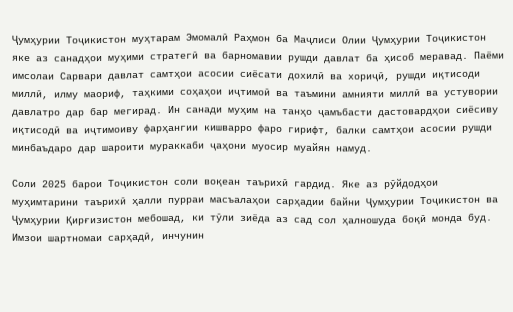Ҷумҳурии Тоҷикистон муҳтарам Эмомалӣ Раҳмон ба Маҷлиси Олии Ҷумҳурии Тоҷикистон яке аз санадҳои муҳими стратегӣ ва барномавии рушди давлат ба ҳисоб меравад. Паёми имсолаи Сарвари давлат самтҳои асосии сиёсати дохилӣ ва хориҷӣ, рушди иқтисоди миллӣ, илму маориф, таҳкими соҳаҳои иҷтимоӣ ва таъмини амнияти миллӣ ва устувории давлатро дар бар мегирад. Ин санади муҳим на танҳо ҷамъбасти дастовардҳои сиёсиву иқтисодӣ ва иҷтимоиву фарҳангии кишварро фаро гирифт, балки самтҳои асосии рушди минбаъдаро дар шароити мураккаби ҷаҳони муосир муайян намуд.

Соли 2025 барои Тоҷикистон соли воқеан таърихӣ гардид. Яке аз рӯйдодҳои муҳимтарини таърихӣ ҳалли пурраи масъалаҳои сарҳадии байни Ҷумҳурии Тоҷикистон ва Ҷумҳурии Қирғизистон мебошад, ки тӯли зиёда аз сад сол ҳалношуда боқӣ монда буд. Имзои шартномаи сарҳадӣ, инчунин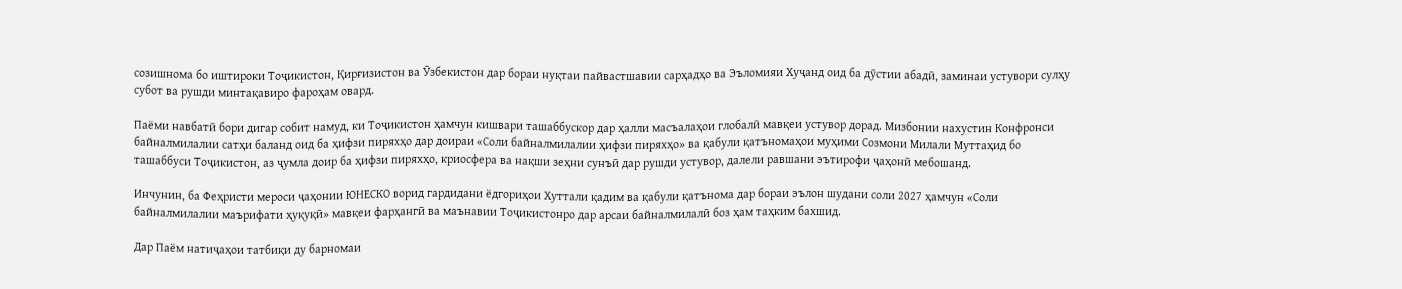созишнома бо иштироки Тоҷикистон, Қирғизистон ва Ӯзбекистон дар бораи нуқтаи пайвастшавии сарҳадҳо ва Эъломияи Хуҷанд оид ба дӯстии абадӣ, заминаи устувори сулҳу субот ва рушди минтақавиро фароҳам овард.

Паёми навбатӣ бори дигар собит намуд, ки Тоҷикистон ҳамчун кишвари ташаббускор дар ҳалли масъалаҳои глобалӣ мавқеи устувор дорад. Мизбонии нахустин Конфронси байналмилалии сатҳи баланд оид ба ҳифзи пиряхҳо дар доираи «Соли байналмилалии ҳифзи пиряхҳо» ва қабули қатъномаҳои муҳими Созмони Милали Муттаҳид бо ташаббуси Тоҷикистон, аз ҷумла доир ба ҳифзи пиряхҳо, криосфера ва нақши зеҳни сунъӣ дар рушди устувор, далели равшани эътирофи ҷаҳонӣ мебошанд.

Инчунин, ба Феҳристи мероси ҷаҳонии ЮНЕСКО ворид гардидани ёдгориҳои Хуттали қадим ва қабули қатънома дар бораи эълон шудани соли 2027 ҳамчун «Соли байналмилалии маърифати ҳуқуқӣ» мавқеи фарҳангӣ ва маънавии Тоҷикистонро дар арсаи байналмилалӣ боз ҳам таҳким бахшид.

Дар Паём натиҷаҳои татбиқи ду барномаи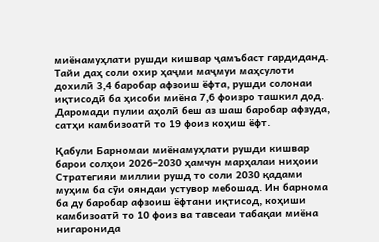миёнамуҳлати рушди кишвар ҷамъбаст гардиданд. Тайи даҳ соли охир ҳаҷми маҷмуи маҳсулоти дохилӣ 3,4 баробар афзоиш ёфта, рушди солонаи иқтисодӣ ба ҳисоби миёна 7,6 фоизро ташкил дод. Даромади пулии аҳолӣ беш аз шаш баробар афзуда, сатҳи камбизоатӣ то 19 фоиз коҳиш ёфт.

Қабули Барномаи миёнамуҳлати рушди кишвар барои солҳои 2026–2030 ҳамчун марҳалаи ниҳоии Стратегияи миллии рушд то соли 2030 қадами муҳим ба сӯи ояндаи устувор мебошад. Ин барнома ба ду баробар афзоиш ёфтани иқтисод, коҳиши камбизоатӣ то 10 фоиз ва тавсеаи табақаи миёна нигаронида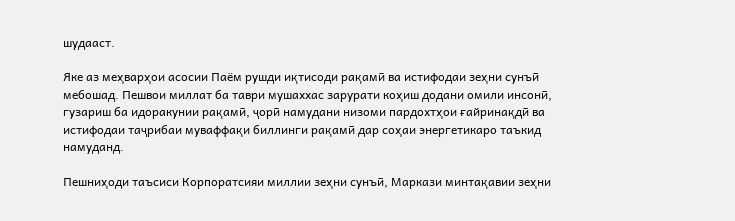шудааст.

Яке аз меҳварҳои асосии Паём рушди иқтисоди рақамӣ ва истифодаи зеҳни сунъӣ мебошад. Пешвои миллат ба таври мушаххас зарурати коҳиш додани омили инсонӣ, гузариш ба идоракунии рақамӣ, ҷорӣ намудани низоми пардохтҳои ғайринақдӣ ва истифодаи таҷрибаи муваффақи биллинги рақамӣ дар соҳаи энергетикаро таъкид намуданд.

Пешниҳоди таъсиси Корпоратсияи миллии зеҳни сунъӣ, Маркази минтақавии зеҳни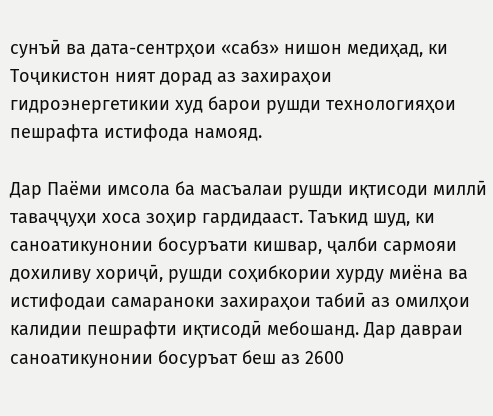сунъӣ ва дата-сентрҳои «сабз» нишон медиҳад, ки Тоҷикистон ният дорад аз захираҳои гидроэнергетикии худ барои рушди технологияҳои пешрафта истифода намояд.

Дар Паёми имсола ба масъалаи рушди иқтисоди миллӣ таваҷҷуҳи хоса зоҳир гардидааст. Таъкид шуд, ки саноатикунонии босуръати кишвар, ҷалби сармояи дохиливу хориҷӣ, рушди соҳибкории хурду миёна ва истифодаи самараноки захираҳои табиӣ аз омилҳои калидии пешрафти иқтисодӣ мебошанд. Дар давраи саноатикунонии босуръат беш аз 2600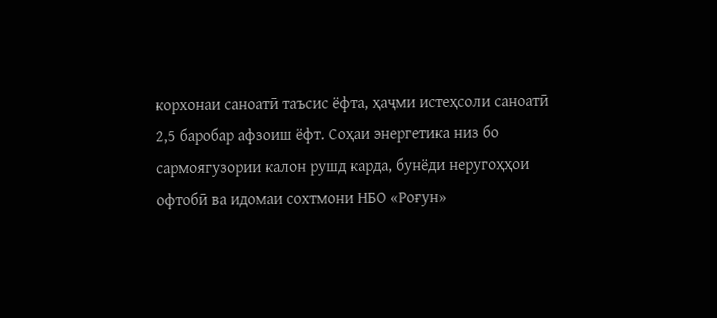корхонаи саноатӣ таъсис ёфта, ҳаҷми истеҳсоли саноатӣ 2,5 баробар афзоиш ёфт. Соҳаи энергетика низ бо сармоягузории калон рушд карда, бунёди неругоҳҳои офтобӣ ва идомаи сохтмони НБО «Роғун»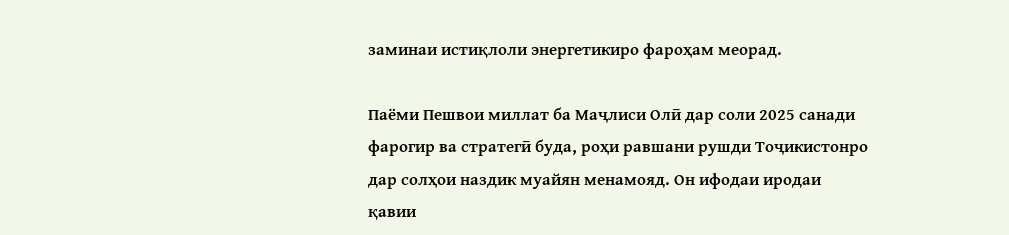заминаи истиқлоли энергетикиро фароҳам меорад.

Паёми Пешвои миллат ба Маҷлиси Олӣ дар соли 2025 санади фарогир ва стратегӣ буда, роҳи равшани рушди Тоҷикистонро дар солҳои наздик муайян менамояд. Он ифодаи иродаи қавии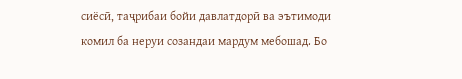сиёсӣ, таҷрибаи бойи давлатдорӣ ва эътимоди комил ба неруи созандаи мардум мебошад. Бо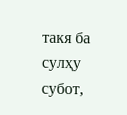такя ба сулҳу субот,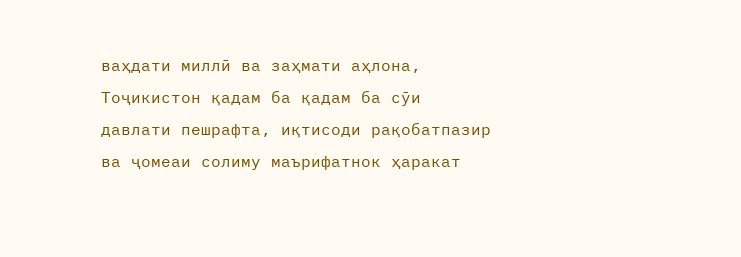ваҳдати миллӣ ва заҳмати аҳлона, Тоҷикистон қадам ба қадам ба сӯи давлати пешрафта, иқтисоди рақобатпазир ва ҷомеаи солиму маърифатнок ҳаракат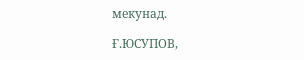мекунад.

Ғ.ЮСУПОВ,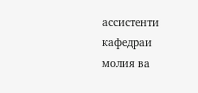ассистенти кафедраи молия ва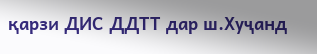қарзи ДИС ДДТТ дар ш.Хуҷанд